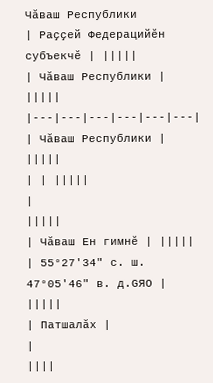Чӑваш Республики
| Раҫҫей Федерацийӗн субъекчӗ | |||||
| Чӑваш Республики | |||||
|---|---|---|---|---|---|
| Чăваш Республики | |||||
| | |||||
|
|||||
| Чăваш Ен гимнĕ | |||||
| 55°27′34″ с. ш. 47°05′46″ в. д.GЯO | |||||
| Патшалӑх |
|
||||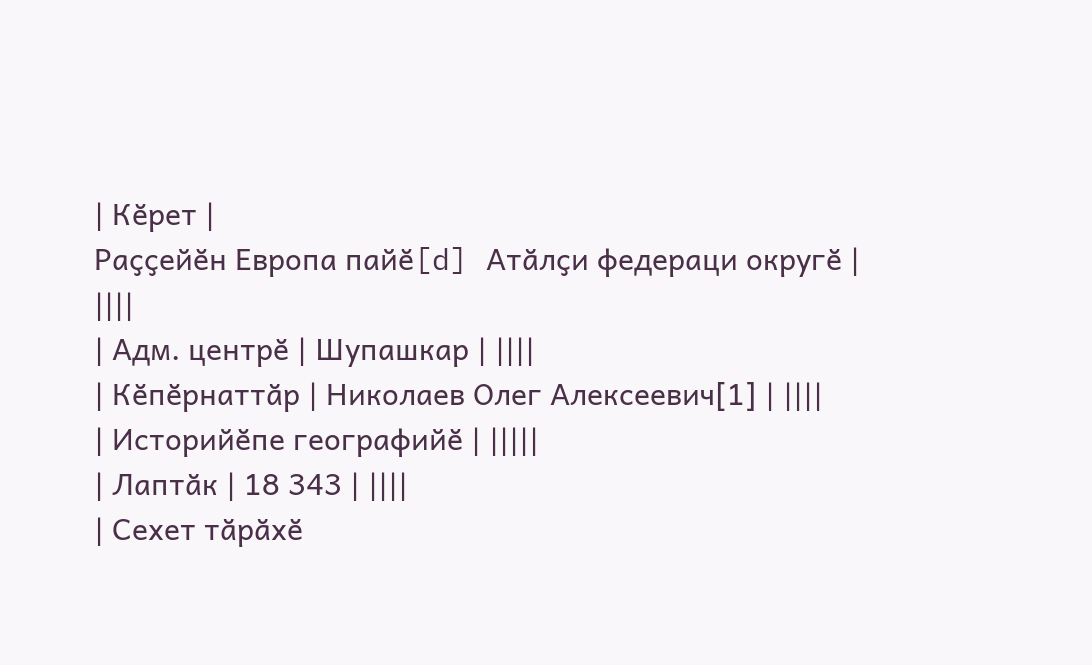| Кӗрет |
Раҫҫейӗн Европа пайӗ[d] Атӑлҫи федераци округӗ |
||||
| Адм. центрӗ | Шупашкар | ||||
| Кӗпӗрнаттӑр | Николаев Олег Алексеевич[1] | ||||
| Историйӗпе географийӗ | |||||
| Лаптӑк | 18 343 | ||||
| Сехет тӑрӑхӗ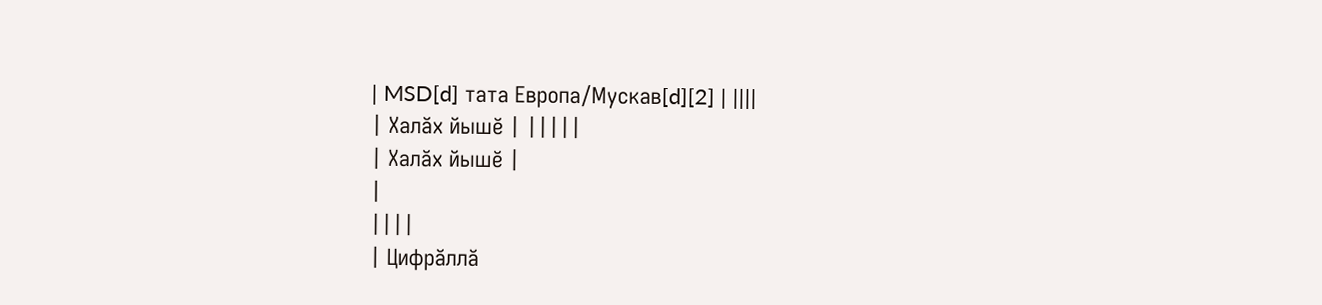| MSD[d] тата Европа/Мускав[d][2] | ||||
| Халӑх йышӗ | |||||
| Халӑх йышӗ |
|
||||
| Цифрӑллӑ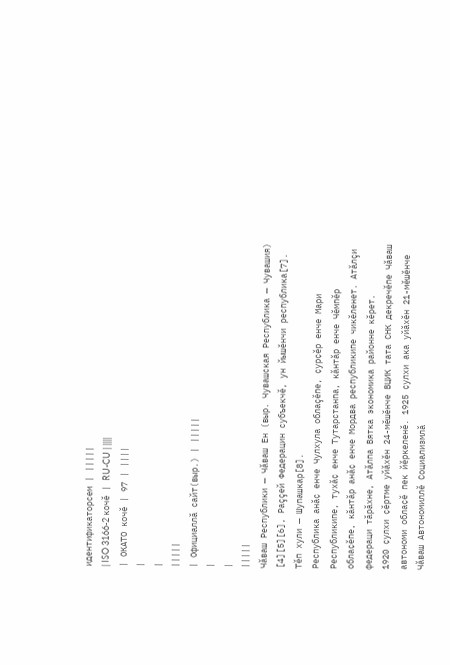идентификаторсем | |||||
| ISO 3166-2 кочӗ | RU-CU | ||||
| ОКАТО кочӗ | 97 | ||||
|
|
|||||
| Официаллӑ сайт(выр.) | |||||
|
|
|||||
Чӑваш Республики — Чӑваш Ен (выр. Чувашская Республика — Чувашия) [4][5][6], Раççей Федерацин субъекчĕ, ун йышӗнчи республика[7]. Тӗп хули — Шупашкар[8].
Республика анӑҫ енче Чулхула облаçĕпе, ҫурҫӗр енче Мари Республикипе, тухӑҫ енче Тутарстанпа, кӑнтӑр енче Чӗмпӗр облаҫӗпе, кӑнтӑр анӑҫ енче Мордва республикипе чикӗленет. Атăлçи федераци тăрăхне, Атӑлпа Вятка экономика районне кӗрет.
1920 ҫулхи ҫӗртме уйӑхӗн 24-мӗшӗнче ВЦИК тата СНК декречӗпе Чӑваш автономи облаҫӗ пек йӗркеленӗ. 1925 ҫулхи ака уйӑхӗн 21-мӗшӗнче Чӑваш Автономиллӗ Социализмлӑ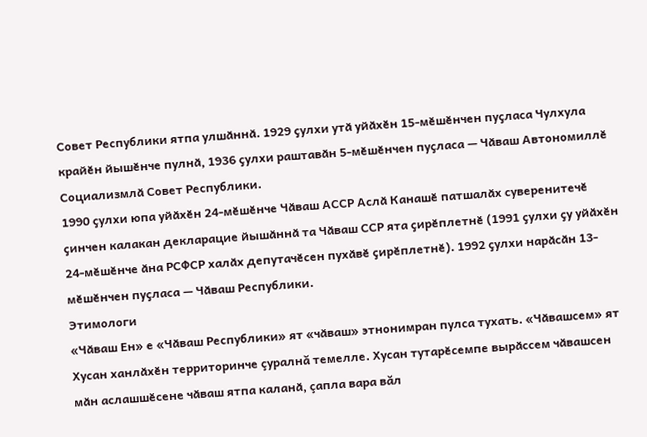Совет Республики ятпа улшӑннӑ. 1929 ҫулхи утӑ уйӑхӗн 15-мӗшӗнчен пуҫласа Чулхула крайӗн йышӗнче пулнӑ, 1936 ҫулхи раштавӑн 5-мӗшӗнчен пуҫласа — Чӑваш Автономиллӗ Социализмлӑ Совет Республики.
1990 ҫулхи юпа уйӑхӗн 24-мӗшӗнче Чӑваш АССР Аслӑ Канашӗ патшалӑх суверенитечӗ ҫинчен калакан декларацие йышӑннӑ та Чӑваш ССР ята ҫирӗплетнӗ (1991 ҫулхи ҫу уйӑхӗн 24-мӗшӗнче ӑна РСФСР халӑх депутачӗсен пухӑвӗ ҫирӗплетнӗ). 1992 ҫулхи нарӑсӑн 13-мӗшӗнчен пуҫласа — Чӑваш Республики.
Этимологи
«Чӑваш Ен» е «Чӑваш Республики» ят «чӑваш» этнонимран пулса тухать. «Чӑвашсем» ят Хусан ханлӑхӗн территоринче çуралнă темелле. Хусан тутарӗсемпе вырӑссем чӑвашсен мӑн аслашшӗсене чӑваш ятпа каланӑ, çапла вара вăл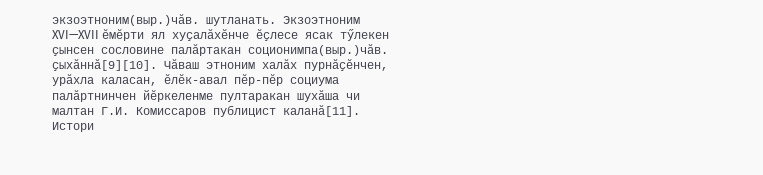экзоэтноним(выр.)чăв. шутланать. Экзоэтноним XVI—XVII ӗмӗрти ял хуҫалӑхӗнче ӗҫлесе ясак тӳлекен ҫынсен сословине палӑртакан соционимпа(выр.)чăв. ҫыхӑннӑ[9][10]. Чӑваш этноним халӑх пурнӑҫӗнчен, урӑхла каласан, ӗлӗк-авал пӗр-пӗр социума палӑртнинчен йӗркеленме пултаракан шухӑша чи малтан Г.И. Комиссаров публицист каланӑ[11].
Истори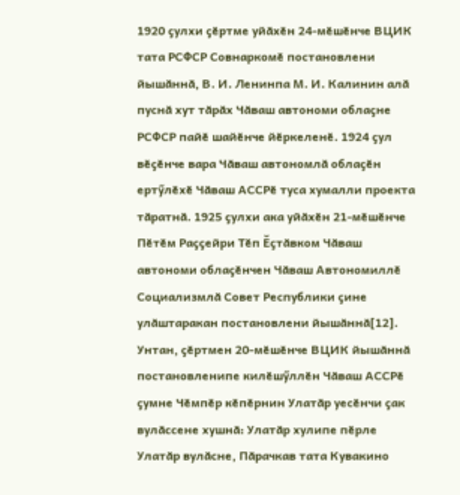1920 ҫулхи ҫӗртме уйӑхӗн 24-мӗшӗнче ВЦИК тата РСФСР Совнаркомӗ постановлени йышӑннӑ, В. И. Ленинпа М. И. Калинин алӑ пуснӑ хут тӑрӑх Чӑваш автономи облаҫне РСФСР пайӗ шайӗнче йӗркеленӗ. 1924 ҫул вӗҫӗнче вара Чӑваш автономлӑ облаҫӗн ертӳлӗхӗ Чӑваш АССРӗ туса хумалли проекта тӑратнӑ. 1925 ҫулхи ака уйӑхӗн 21-мӗшӗнче Пӗтӗм Раҫҫейри Тӗп Ӗҫтӑвком Чӑваш автономи облаҫӗнчен Чӑваш Автономиллӗ Социализмлӑ Совет Республики ҫине улӑштаракан постановлени йышӑннӑ[12]. Унтан, ҫӗртмен 20-мӗшӗнче ВЦИК йышӑннӑ постановленипе килӗшӳллӗн Чӑваш АССРӗ ҫумне Чӗмпӗр кӗпӗрнин Улатӑр уесӗнчи ҫак вулӑссене хушнӑ: Улатӑр хулипе пӗрле Улатӑр вулӑсне, Пӑрачкав тата Кувакино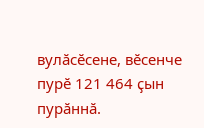вулӑсӗсене, вӗсенче пурӗ 121 464 ҫын пурӑннӑ.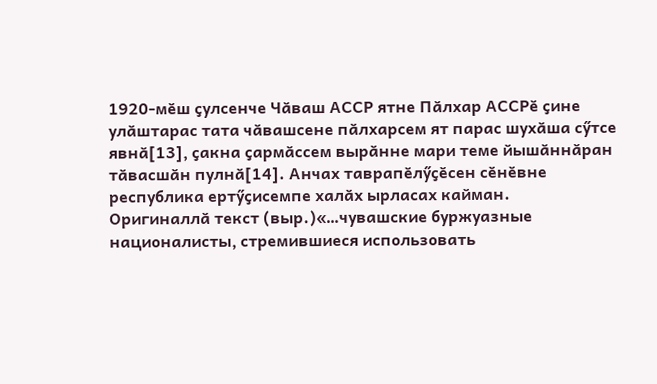1920-мӗш ҫулсенче Чӑваш АССР ятне Пӑлхар АССРӗ ҫине улӑштарас тата чӑвашсене пӑлхарсем ят парас шухӑша сӳтсе явнӑ[13], ҫакна ҫармӑссем вырӑнне мари теме йышӑннӑран тӑвасшӑн пулнӑ[14]. Анчах таврапӗлӳҫӗсен сӗнӗвне республика ертӳҫисемпе халӑх ырласах кайман.
Оригиналлӑ текст (выр.)«…чувашские буржуазные националисты, стремившиеся использовать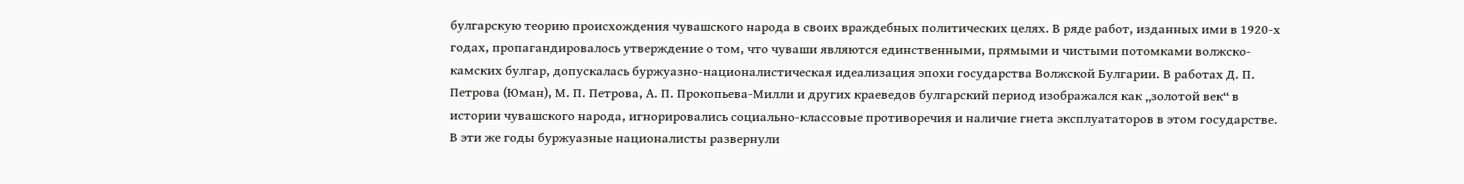булгарскую теорию происхождения чувашского народа в своих враждебных политических целях. В ряде работ, изданных ими в 1920-х годах, пропагандировалось утверждение о том, что чуваши являются единственными, прямыми и чистыми потомками волжско-камских булгар, допускалась буржуазно-националистическая идеализация эпохи государства Волжской Булгарии. В работах Д. П. Петрова (Юман), М. П. Петрова, А. П. Прокопьева-Милли и других краеведов булгарский период изображался как „золотой век“ в истории чувашского народа, игнорировались социально-классовые противоречия и наличие гнета эксплуататоров в этом государстве. В эти же годы буржуазные националисты развернули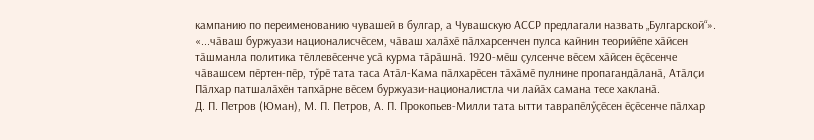кампанию по переименованию чувашей в булгар, а Чувашскую АССР предлагали назвать „Булгарской“».
«...чӑваш буржуази националисчӗсем, чӑваш халӑхӗ пӑлхарсенчен пулса кайнин теорийӗпе хӑйсен тӑшманла политика тӗллевӗсенче усӑ курма тӑрӑшнӑ. 1920-мӗш ҫулсенче вӗсем хӑйсен ӗҫӗсенче чӑвашсем пӗртен-пӗр, тӳрӗ тата таса Атӑл-Кама пӑлхарӗсен тӑхӑмӗ пулнине пропагандӑланӑ, Атӑлҫи Пӑлхар патшалӑхӗн тапхӑрне вӗсем буржуази-националистла чи лайӑх самана тесе хакланӑ.
Д. П. Петров (Юман), М. П. Петров, А. П. Прокопьев-Милли тата ытти таврапӗлӳҫӗсен ӗҫӗсенче пӑлхар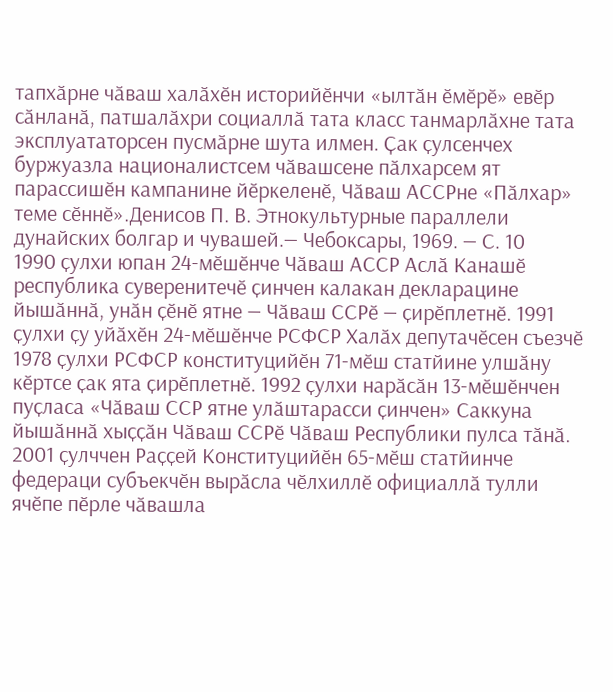тапхӑрне чӑваш халӑхӗн историйӗнчи «ылтӑн ӗмӗрӗ» евӗр сӑнланӑ, патшалӑхри социаллӑ тата класс танмарлӑхне тата эксплуататорсен пусмӑрне шута илмен. Ҫак ҫулсенчех буржуазла националистсем чӑвашсене пӑлхарсем ят парассишӗн кампанине йӗркеленӗ, Чӑваш АССРне «Пӑлхар» теме сӗннӗ».Денисов П. В. Этнокультурные параллели дунайских болгар и чувашей.— Чебоксары, 1969. — С. 10
1990 ҫулхи юпан 24-мӗшӗнче Чӑваш АССР Аслӑ Канашӗ республика суверенитечӗ ҫинчен калакан декларацине йышӑннӑ, унӑн ҫӗнӗ ятне — Чӑваш ССРӗ — ҫирӗплетнӗ. 1991 ҫулхи ҫу уйӑхӗн 24-мӗшӗнче РСФСР Халӑх депутачӗсен съезчӗ 1978 ҫулхи РСФСР конституцийӗн 71-мӗш статйине улшӑну кӗртсе ҫак ята ҫирӗплетнӗ. 1992 ҫулхи нарӑсӑн 13-мӗшӗнчен пуҫласа «Чӑваш ССР ятне улӑштарасси ҫинчен» Саккуна йышӑннӑ хыҫҫӑн Чӑваш ССРӗ Чӑваш Республики пулса тӑнӑ.
2001 ҫулччен Раҫҫей Конституцийӗн 65-мӗш статйинче федераци субъекчӗн вырӑсла чӗлхиллӗ официаллӑ тулли ячӗпе пӗрле чӑвашла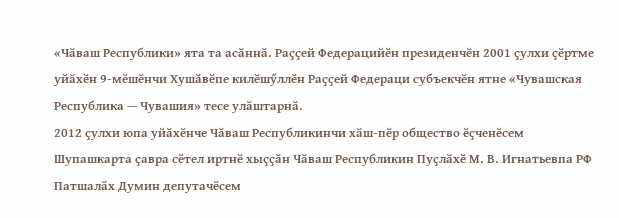«Чӑваш Республики» ята та асӑннӑ. Раҫҫей Федерацийӗн президенчӗн 2001 ҫулхи ҫӗртме уйӑхӗн 9-мӗшӗнчи Хушӑвӗпе килӗшӳллӗн Раҫҫей Федераци субъекчӗн ятне «Чувашская Республика — Чувашия» тесе улӑштарнӑ.
2012 ҫулхи юпа уйӑхӗнче Чӑваш Республикинчи хӑш-пӗр общество ӗҫченӗсем Шупашкарта ҫавра сӗтел иртнӗ хыҫҫӑн Чӑваш Республикин Пуҫлӑхӗ М. В. Игнатьевпа РФ Патшалӑх Думин депутачӗсем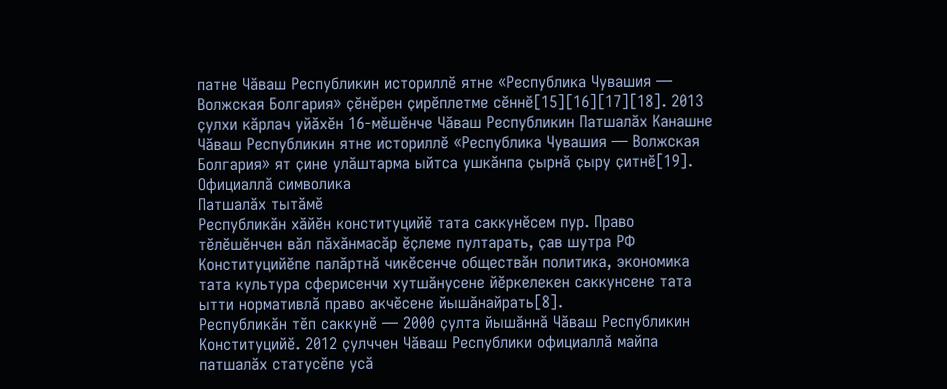патне Чӑваш Республикин историллӗ ятне «Республика Чувашия — Волжская Болгария» ҫӗнӗрен ҫирӗплетме сӗннӗ[15][16][17][18]. 2013 ҫулхи кӑрлач уйӑхӗн 16-мӗшӗнче Чӑваш Республикин Патшалӑх Канашне Чӑваш Республикин ятне историллӗ «Республика Чувашия — Волжская Болгария» ят ҫине улӑштарма ыйтса ушкӑнпа ҫырнӑ ҫыру ҫитнӗ[19].
Официаллӑ символика
Патшалӑх тытӑмӗ
Республикӑн хӑйӗн конституцийӗ тата саккунӗсем пур. Право тӗлӗшӗнчен вӑл пӑхӑнмасӑр ӗҫлеме пултарать, ҫав шутра РФ Конституцийӗпе палӑртнӑ чикӗсенче обществӑн политика, экономика тата культура сферисенчи хутшӑнусене йӗркелекен саккунсене тата ытти нормативлӑ право акчӗсене йышӑнайрать[8].
Республикӑн тӗп саккунӗ — 2000 ҫулта йышӑннӑ Чӑваш Республикин Конституцийӗ. 2012 ҫулччен Чӑваш Республики официаллӑ майпа патшалӑх статусӗпе усӑ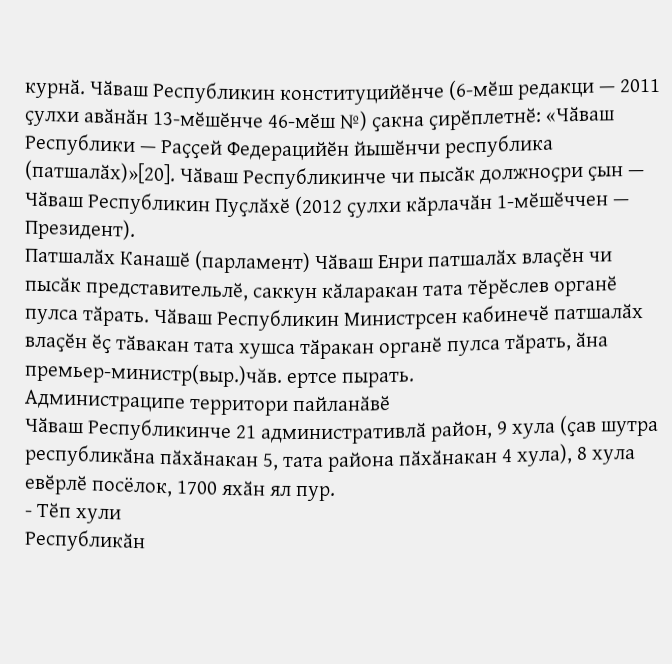курнӑ. Чӑваш Республикин конституцийӗнче (6-мӗш редакци — 2011 ҫулхи авӑнӑн 13-мӗшӗнче 46-мӗш №) ҫакна ҫирӗплетнӗ: «Чӑваш Республики — Раҫҫей Федерацийӗн йышӗнчи республика (патшалӑх)»[20]. Чӑваш Республикинче чи пысӑк должноҫри ҫын — Чӑваш Республикин Пуҫлӑхӗ (2012 ҫулхи кӑрлачӑн 1-мӗшӗччен — Президент).
Патшалӑх Канашӗ (парламент) Чӑваш Енри патшалӑх влаҫӗн чи пысӑк представительлӗ, саккун кӑларакан тата тӗрӗслев органӗ пулса тӑрать. Чӑваш Республикин Министрсен кабинечӗ патшалӑх влаҫӗн ӗҫ тӑвакан тата хушса тӑракан органӗ пулса тӑрать, ӑна премьер-министр(выр.)чăв. ертсе пырать.
Администраципе территори пайланӑвӗ
Чӑваш Республикинче 21 административлӑ район, 9 хула (ҫав шутра республикӑна пӑхӑнакан 5, тата района пӑхӑнакан 4 хула), 8 хула евӗрлӗ посёлок, 1700 яхӑн ял пур.
- Тӗп хули
Республикӑн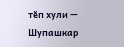тӗп хули — Шупашкар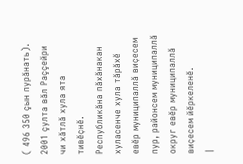( 496 350 çын пурăнать). 2001 çулта вӑл Раççейри чи хӑтлӑ хула ята тивӗҫнӗ.
Республикӑна пӑхӑнакан хуласенче хула тӑрӑхӗ евӗр муниципаллӑ виҫесем пур, районсем муниципаллӑ округ евӗр муниципаллӑ виҫесем йӗркеленӗ.
|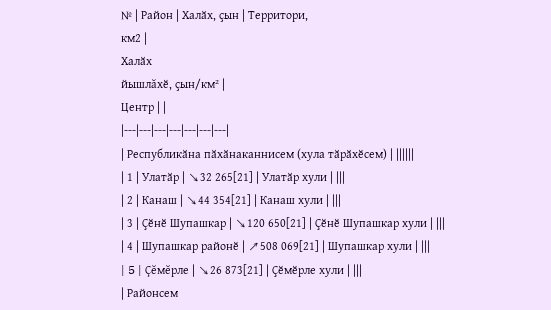№ | Район | Халӑх, ҫын | Территори,
км2 |
Халӑх
йышлăхӗ, ҫын/км² |
Центр | |
|---|---|---|---|---|---|---|
| Республикӑна пӑхӑнаканнисем (хула тӑрӑхӗсем) | ||||||
| 1 | Улатӑр | ↘32 265[21] | Улатӑр хули | |||
| 2 | Канаш | ↘44 354[21] | Канаш хули | |||
| 3 | Ҫӗнӗ Шупашкар | ↘120 650[21] | Ҫӗнӗ Шупашкар хули | |||
| 4 | Шупашкар районӗ | ↗508 069[21] | Шупашкар хули | |||
| 5 | Çĕмĕрле | ↘26 873[21] | Ҫӗмӗрле хули | |||
| Районсем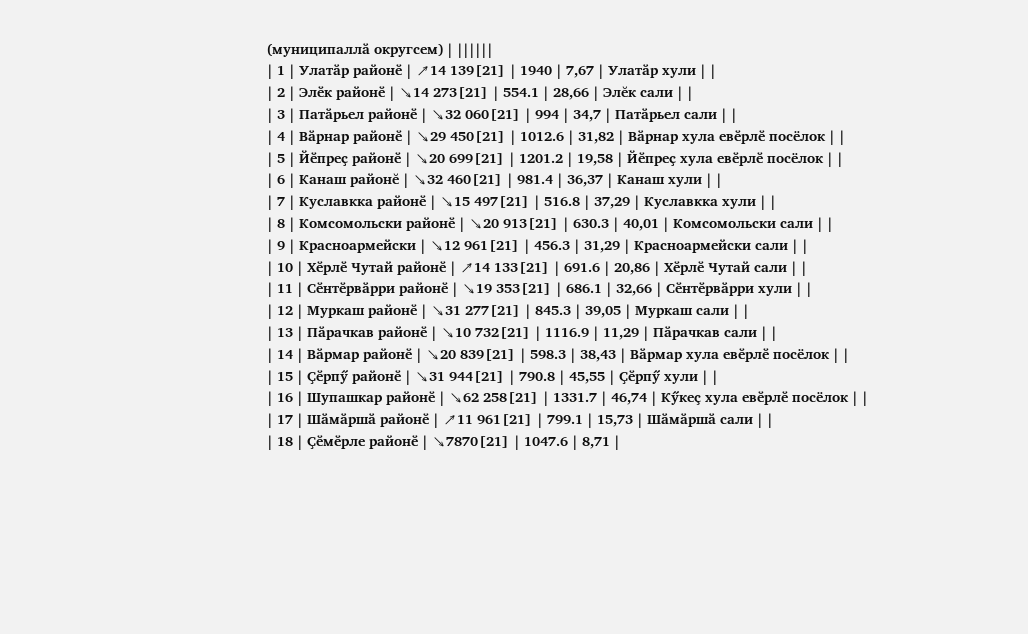(муниципаллӑ округсем) | ||||||
| 1 | Улатӑр районӗ | ↗14 139[21] | 1940 | 7,67 | Улатӑр хули | |
| 2 | Элӗк районӗ | ↘14 273[21] | 554.1 | 28,66 | Элĕк сали | |
| 3 | Патӑрьел районӗ | ↘32 060[21] | 994 | 34,7 | Патӑрьел сали | |
| 4 | Вӑрнар районӗ | ↘29 450[21] | 1012.6 | 31,82 | Вӑрнар хула евӗрлӗ посёлок | |
| 5 | Йӗпреҫ районӗ | ↘20 699[21] | 1201.2 | 19,58 | Йӗпреҫ хула евӗрлӗ посёлок | |
| 6 | Канаш районĕ | ↘32 460[21] | 981.4 | 36,37 | Канаш хули | |
| 7 | Куславкка районӗ | ↘15 497[21] | 516.8 | 37,29 | Куславкка хули | |
| 8 | Комсомольски районӗ | ↘20 913[21] | 630.3 | 40,01 | Комсомольски сали | |
| 9 | Красноармейски | ↘12 961[21] | 456.3 | 31,29 | Красноармейски сали | |
| 10 | Хӗрлӗ Чутай районӗ | ↗14 133[21] | 691.6 | 20,86 | Хӗрлӗ Чутай сали | |
| 11 | Сӗнтӗрвӑрри районӗ | ↘19 353[21] | 686.1 | 32,66 | Сӗнтӗрвӑрри хули | |
| 12 | Муркаш районӗ | ↘31 277[21] | 845.3 | 39,05 | Муркаш сали | |
| 13 | Пӑрачкав районӗ | ↘10 732[21] | 1116.9 | 11,29 | Пӑрачкав сали | |
| 14 | Вӑрмар районӗ | ↘20 839[21] | 598.3 | 38,43 | Вӑрмар хула евӗрлӗ посёлок | |
| 15 | Ҫӗрпӳ районӗ | ↘31 944[21] | 790.8 | 45,55 | Ҫӗрпӳ хули | |
| 16 | Шупашкар районӗ | ↘62 258[21] | 1331.7 | 46,74 | Кӳкеç хула евӗрлӗ посёлок | |
| 17 | Шӑмӑршӑ районӗ | ↗11 961[21] | 799.1 | 15,73 | Шӑмӑршӑ сали | |
| 18 | Ҫӗмӗрле районӗ | ↘7870[21] | 1047.6 | 8,71 |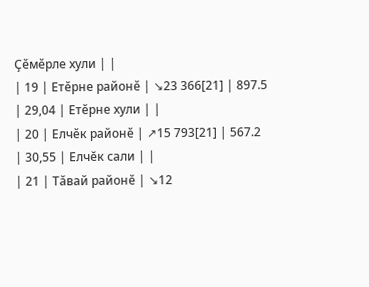Ҫӗмӗрле хули | |
| 19 | Етӗрне районӗ | ↘23 366[21] | 897.5 | 29,04 | Етӗрне хули | |
| 20 | Елчӗк районӗ | ↗15 793[21] | 567.2 | 30,55 | Елчĕк сали | |
| 21 | Тӑвай районӗ | ↘12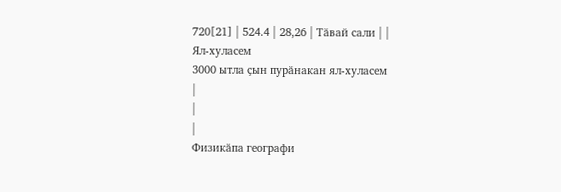720[21] | 524.4 | 28,26 | Тӑвай сали | |
Ял-хуласем
3000 ытла ҫын пурӑнакан ял-хуласем
|
|
|
Физикӑпа географи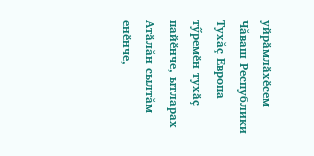уйрӑмлӑхӗсем
Чăваш Республики Тухăç Европа тӳремӗн тухӑҫ пайӗнче, ытларах Атӑлăн сылтăм енӗнче,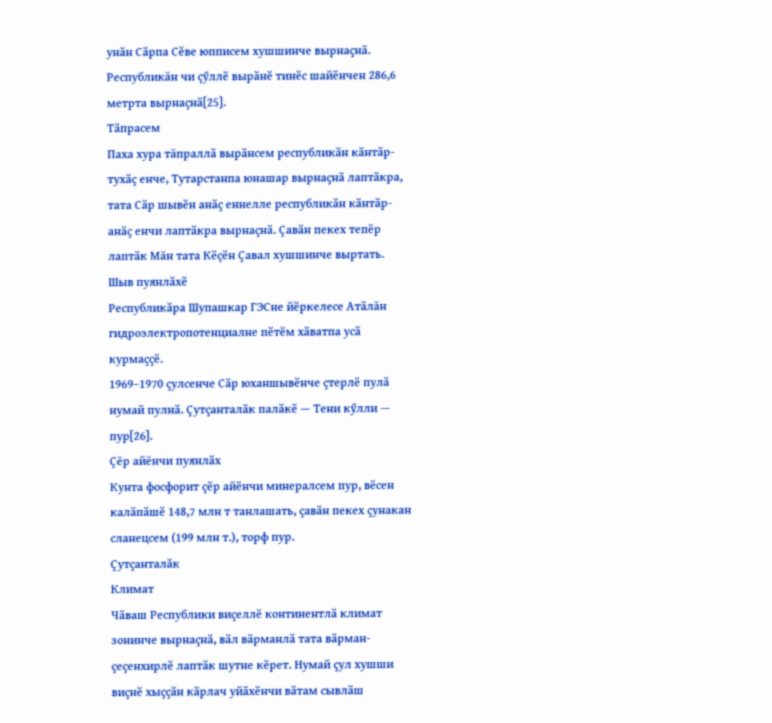унӑн Сӑрпа Сӗве юпписем хушшинче вырнаҫнӑ.
Республикăн чи çӳллӗ вырӑнӗ тинӗс шайӗнчен 286,6 метрта вырнаҫнӑ[25].
Тӑпрасем
Паха хура тăпраллӑ вырӑнсем республикӑн кӑнтӑр-тухӑҫ енче, Тутарстанпа юнашар вырнаҫнӑ лаптӑкра, тата Сӑр шывӗн анӑҫ еннелле республикӑн кӑнтӑр-анӑҫ енчи лаптӑкра вырнаҫнӑ. Ҫавӑн пекех тепӗр лаптӑк Мăн тата Кӗçӗн Ҫавал хушшинче выртать.
Шыв пуянлӑхӗ
Республикӑра Шупашкар ГЭСне йӗркелесе Атӑлăн гидроэлектропотенциалне пӗтӗм хӑватпа усӑ курмаҫҫӗ.
1969–1970 ҫулсенче Сӑр юханшывӗнче ҫтерлӗ пулӑ нумай пулнӑ. Ҫутҫанталӑк палӑкӗ — Тени кӳлли — пур[26].
Çĕр айĕнчи пуянлӑх
Кунта фосфорит ҫӗр айӗнчи минералсем пур, вӗсен калӑпӑшӗ 148,7 млн т танлашать, ҫавӑн пекех ҫунакан сланецсем (199 млн т.), торф пур.
Ҫутҫанталӑк
Климат
Чӑваш Республики виҫеллӗ континентлӑ климат зонинче вырнаҫнӑ, вӑл вӑрманлӑ тата вӑрман-ҫеҫенхирлӗ лаптӑк шутне кӗрет. Нумай ҫул хушши виҫнӗ хыҫҫӑн кӑрлач уйӑхӗнчи вӑтам сывлӑш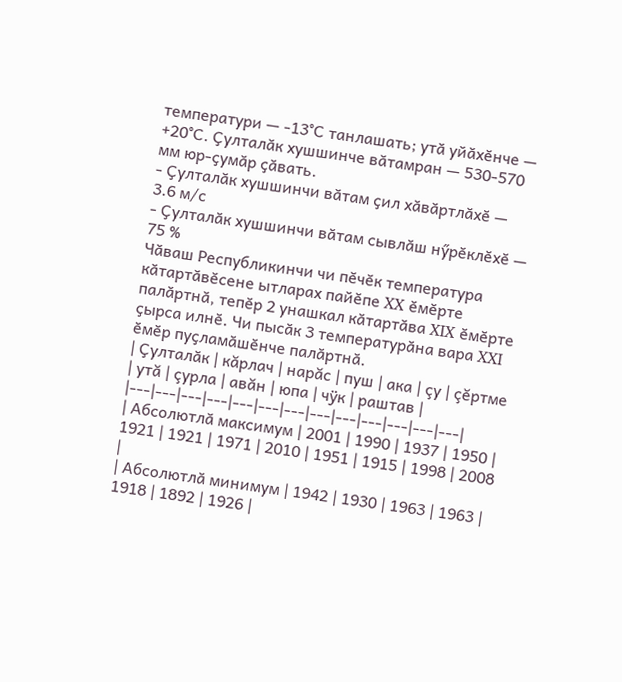температури — -13°С танлашать; утӑ уйӑхӗнче — +20°С. Ҫулталӑк хушшинче вӑтамран — 530-570 мм юр-ҫумӑр ҫӑвать.
- Ҫулталӑк хушшинчи вӑтам ҫил хӑвӑртлӑхӗ — 3.6 м/с
- Ҫулталӑк хушшинчи вӑтам сывлӑш нӳрӗклӗхӗ — 75 %
Чӑваш Республикинчи чи пӗчӗк температура кӑтартӑвӗсене ытларах пайӗпе XX ӗмӗрте палӑртнӑ, тепӗр 2 унашкал кӑтартӑва XIX ӗмӗрте ҫырса илнӗ. Чи пысӑк 3 температурӑна вара XXI ӗмӗр пуҫламӑшӗнче палӑртнӑ.
| Ҫулталӑк | кăрлач | нарăс | пуш | ака | çу | çĕртме | утă | çурла | авăн | юпа | чÿк | раштав |
|---|---|---|---|---|---|---|---|---|---|---|---|---|
| Абсолютлӑ максимум | 2001 | 1990 | 1937 | 1950 | 1921 | 1921 | 1971 | 2010 | 1951 | 1915 | 1998 | 2008 |
| Абсолютлӑ минимум | 1942 | 1930 | 1963 | 1963 | 1918 | 1892 | 1926 |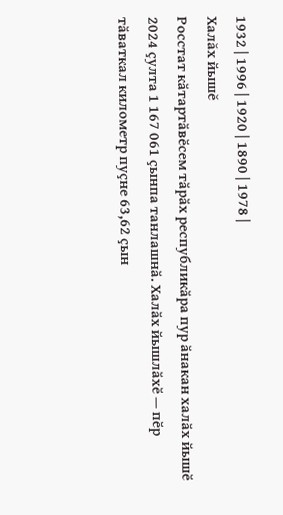1932 | 1996 | 1920 | 1890 | 1978 |
Халăх йышĕ
Росстат кӑтартӑвӗсем тӑрӑх республикӑра пур ӑнакан халӑх йышӗ 2024 ҫулта 1 167 061 ҫынпа танлашнӑ. Халӑх йышлӑхӗ — пӗр тӑваткал километр пуҫне 63,62 ҫын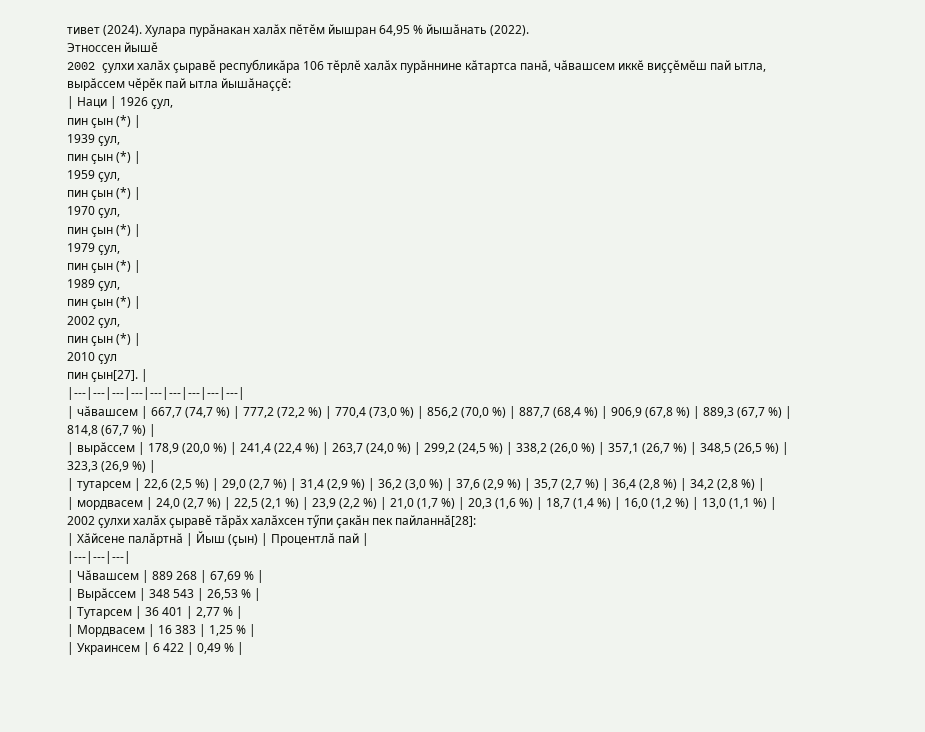тивет (2024). Хулара пурӑнакан халӑх пӗтӗм йышран 64,95 % йышӑнать (2022).
Этноссен йышӗ
2002 çулхи халăх çыравӗ республикӑра 106 тӗрлӗ халӑх пурӑннине кӑтартса панӑ, чӑвашсем иккӗ виҫҫӗмӗш пай ытла, вырӑссем чӗрӗк пай ытла йышӑнаҫҫӗ:
| Наци | 1926 ҫул,
пин ҫын (*) |
1939 ҫул,
пин ҫын (*) |
1959 ҫул,
пин ҫын (*) |
1970 ҫул,
пин ҫын (*) |
1979 ҫул,
пин ҫын (*) |
1989 ҫул,
пин ҫын (*) |
2002 ҫул,
пин ҫын (*) |
2010 ҫул
пин ҫын[27]. |
|---|---|---|---|---|---|---|---|---|
| чӑвашсем | 667,7 (74,7 %) | 777,2 (72,2 %) | 770,4 (73,0 %) | 856,2 (70,0 %) | 887,7 (68,4 %) | 906,9 (67,8 %) | 889,3 (67,7 %) | 814,8 (67,7 %) |
| вырӑссем | 178,9 (20,0 %) | 241,4 (22,4 %) | 263,7 (24,0 %) | 299,2 (24,5 %) | 338,2 (26,0 %) | 357,1 (26,7 %) | 348,5 (26,5 %) | 323,3 (26,9 %) |
| тутарсем | 22,6 (2,5 %) | 29,0 (2,7 %) | 31,4 (2,9 %) | 36,2 (3,0 %) | 37,6 (2,9 %) | 35,7 (2,7 %) | 36,4 (2,8 %) | 34,2 (2,8 %) |
| мордвасем | 24,0 (2,7 %) | 22,5 (2,1 %) | 23,9 (2,2 %) | 21,0 (1,7 %) | 20,3 (1,6 %) | 18,7 (1,4 %) | 16,0 (1,2 %) | 13,0 (1,1 %) |
2002 ҫулхи халӑх ҫыравӗ тӑрӑх халӑхсен тӳпи ҫакӑн пек пайланнӑ[28]:
| Хӑйсене палӑртнӑ | Йыш (ҫын) | Процентлӑ пай |
|---|---|---|
| Чӑвашсем | 889 268 | 67,69 % |
| Вырӑссем | 348 543 | 26,53 % |
| Тутарсем | 36 401 | 2,77 % |
| Мордвасем | 16 383 | 1,25 % |
| Украинсем | 6 422 | 0,49 % |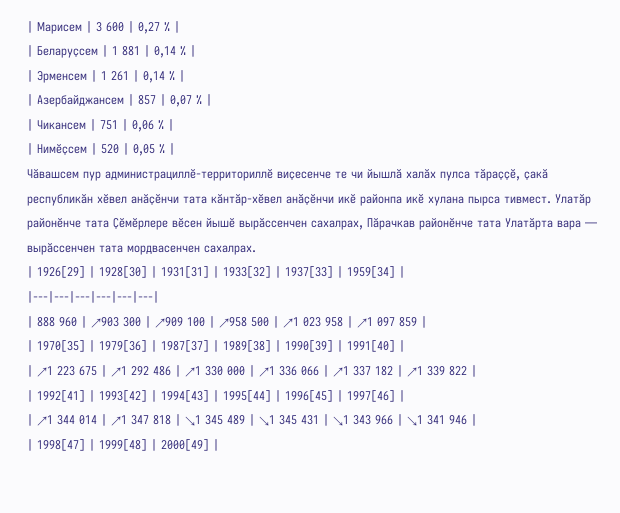| Марисем | 3 600 | 0,27 % |
| Беларуҫсем | 1 881 | 0,14 % |
| Эрменсем | 1 261 | 0,14 % |
| Азербайджансем | 857 | 0,07 % |
| Чикансем | 751 | 0,06 % |
| Нимӗҫсем | 520 | 0,05 % |
Чӑвашсем пур администрациллӗ-территориллӗ виҫесенче те чи йышлӑ халӑх пулса тӑраҫҫӗ, ҫакӑ республикӑн хӗвел анӑҫӗнчи тата кӑнтӑр-хӗвел анӑҫӗнчи икӗ районпа икӗ хулана пырса тивмест. Улатӑр районӗнче тата Ҫӗмӗрлере вӗсен йышӗ вырӑссенчен сахалрах, Пӑрачкав районӗнче тата Улатӑрта вара — вырӑссенчен тата мордвасенчен сахалрах.
| 1926[29] | 1928[30] | 1931[31] | 1933[32] | 1937[33] | 1959[34] |
|---|---|---|---|---|---|
| 888 960 | ↗903 300 | ↗909 100 | ↗958 500 | ↗1 023 958 | ↗1 097 859 |
| 1970[35] | 1979[36] | 1987[37] | 1989[38] | 1990[39] | 1991[40] |
| ↗1 223 675 | ↗1 292 486 | ↗1 330 000 | ↗1 336 066 | ↗1 337 182 | ↗1 339 822 |
| 1992[41] | 1993[42] | 1994[43] | 1995[44] | 1996[45] | 1997[46] |
| ↗1 344 014 | ↗1 347 818 | ↘1 345 489 | ↘1 345 431 | ↘1 343 966 | ↘1 341 946 |
| 1998[47] | 1999[48] | 2000[49] |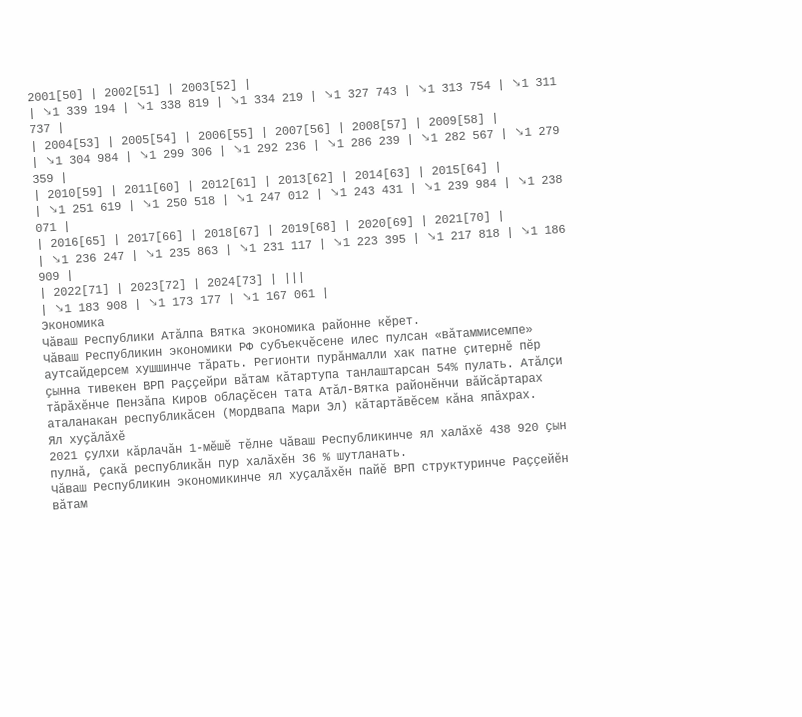2001[50] | 2002[51] | 2003[52] |
| ↘1 339 194 | ↘1 338 819 | ↘1 334 219 | ↘1 327 743 | ↘1 313 754 | ↘1 311 737 |
| 2004[53] | 2005[54] | 2006[55] | 2007[56] | 2008[57] | 2009[58] |
| ↘1 304 984 | ↘1 299 306 | ↘1 292 236 | ↘1 286 239 | ↘1 282 567 | ↘1 279 359 |
| 2010[59] | 2011[60] | 2012[61] | 2013[62] | 2014[63] | 2015[64] |
| ↘1 251 619 | ↘1 250 518 | ↘1 247 012 | ↘1 243 431 | ↘1 239 984 | ↘1 238 071 |
| 2016[65] | 2017[66] | 2018[67] | 2019[68] | 2020[69] | 2021[70] |
| ↘1 236 247 | ↘1 235 863 | ↘1 231 117 | ↘1 223 395 | ↘1 217 818 | ↘1 186 909 |
| 2022[71] | 2023[72] | 2024[73] | |||
| ↘1 183 908 | ↘1 173 177 | ↘1 167 061 |
Экономика
Чӑваш Республики Атӑлпа Вятка экономика районне кӗрет.
Чăваш Республикин экономики РФ субъекчӗсене илес пулсан «вӑтаммисемпе» аутсайдерсем хушшинче тӑрать. Регионти пурӑнмалли хак патне ҫитернӗ пӗр ҫынна тивекен ВРП Раҫҫейри вӑтам кӑтартупа танлаштарсан 54% пулать. Атӑлҫи тӑрӑхӗнче Пензӑпа Киров облаҫӗсен тата Атӑл-Вятка районӗнчи вӑйсӑртарах аталанакан республикӑсен (Мордвапа Мари Эл) кӑтартӑвӗсем кӑна япӑхрах.
Ял хуҫӑлӑхӗ
2021 ҫулхи кӑрлачӑн 1-мӗшӗ тӗлне Чӑваш Республикинче ял халӑхӗ 438 920 ҫын пулнӑ, ҫакӑ республикӑн пур халӑхӗн 36 % шутланать.
Чӑваш Республикин экономикинче ял хуҫалӑхӗн пайӗ ВРП структуринче Раҫҫейӗн вӑтам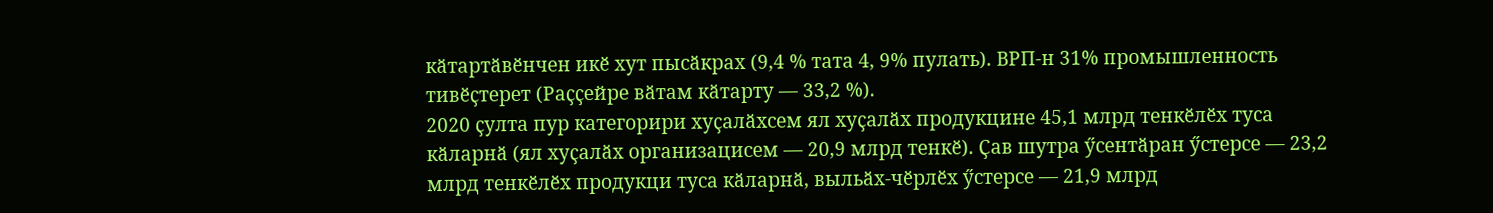кӑтартӑвӗнчен икӗ хут пысӑкрах (9,4 % тата 4, 9% пулать). ВРП-н 31% промышленность тивӗҫтерет (Раҫҫейре вӑтам кӑтарту — 33,2 %).
2020 ҫулта пур категорири хуҫалӑхсем ял хуҫалӑх продукцине 45,1 млрд тенкӗлӗх туса кӑларнӑ (ял хуҫалӑх организацисем — 20,9 млрд тенкӗ). Ҫав шутра ӳсентӑран ӳстерсе — 23,2 млрд тенкӗлӗх продукци туса кӑларнӑ, выльӑх-чӗрлӗх ӳстерсе — 21,9 млрд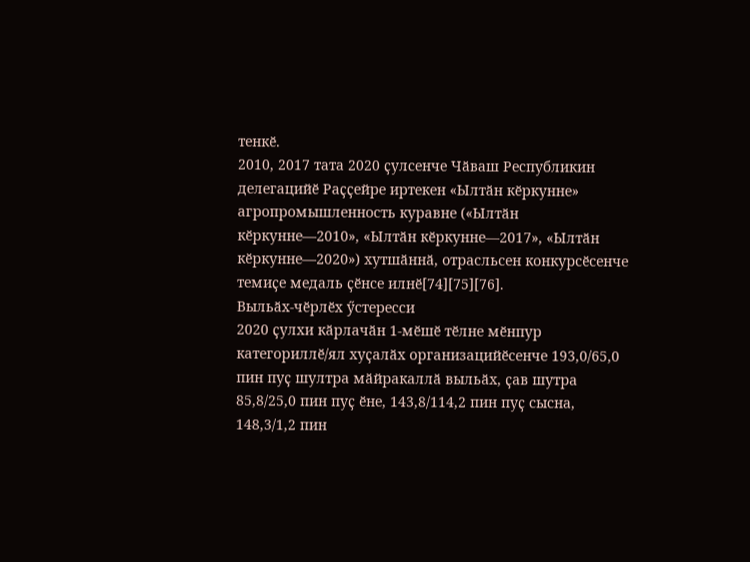тенкӗ.
2010, 2017 тата 2020 ҫулсенче Чӑваш Республикин делегацийӗ Раҫҫейре иртекен «Ылтӑн кӗркунне» агропромышленность куравне («Ылтӑн кӗркунне—2010», «Ылтӑн кӗркунне—2017», «Ылтӑн кӗркунне—2020») хутшӑннӑ, отрасльсен конкурсӗсенче темиҫе медаль ҫӗнсе илнӗ[74][75][76].
Выльӑх-чӗрлӗх ӳстересси
2020 ҫулхи кӑрлачӑн 1-мӗшӗ тӗлне мӗнпур категориллӗ/ял хуҫалӑх организацийӗсенче 193,0/65,0 пин пуҫ шултра мӑйракаллӑ выльӑх, ҫав шутра 85,8/25,0 пин пуҫ ӗне, 143,8/114,2 пин пуҫ сысна, 148,3/1,2 пин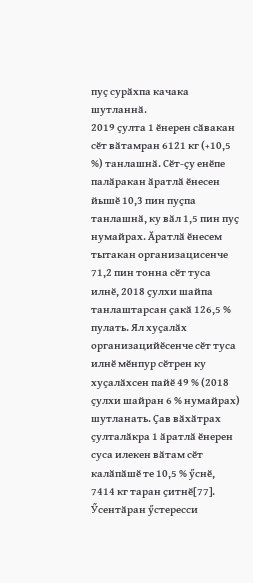пуҫ сурӑхпа качака шутланнӑ.
2019 ҫулта 1 ӗнерен сӑвакан сӗт вӑтамран 6121 кг (+10,5 %) танлашнӑ. Сӗт-ҫу енӗпе палӑракан ӑратлӑ ӗнесен йышӗ 10,3 пин пуҫпа танлашнӑ, ку вӑл 1,5 пин пуҫ нумайрах. Ӑратлӑ ӗнесем тытакан организацисенче 71,2 пин тонна сӗт туса илнӗ, 2018 ҫулхи шайпа танлаштарсан ҫакӑ 126,5 % пулать. Ял хуҫалӑх организацийӗсенче сӗт туса илнӗ мӗнпур сӗтрен ку хуҫалӑхсен пайӗ 49 % (2018 ҫулхи шайран 6 % нумайрах) шутланать. Ҫав вӑхӑтрах ҫулталӑкра 1 ӑратлӑ ӗнерен суса илекен вӑтам сӗт калӑпӑшӗ те 10,5 % ӳснӗ, 7414 кг таран ҫитнӗ[77].
Ӳсентӑран ӳстересси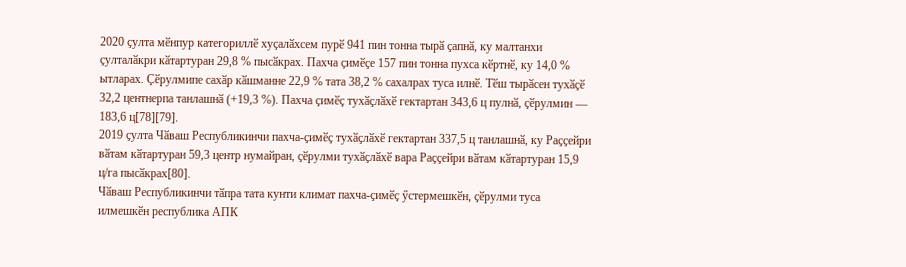2020 ҫулта мӗнпур категориллӗ хуҫалӑхсем пурӗ 941 пин тонна тырӑ ҫапнӑ, ку малтанхи ҫулталӑкри кӑтартуран 29,8 % пысӑкрах. Пахча ҫимӗҫе 157 пин тонна пухса кӗртнӗ, ку 14,0 % ытларах. Ҫӗрулмипе сахӑр кӑшманне 22,9 % тата 38,2 % сахалрах туса илнӗ. Тӗш тырӑсен тухӑҫӗ 32,2 центнерпа танлашнӑ (+19,3 %). Пахча ҫимӗҫ тухӑҫлӑхӗ гектартан 343,6 ц пулнӑ, ҫӗрулмин — 183,6 ц[78][79].
2019 ҫулта Чӑваш Республикинчи пахча-ҫимӗҫ тухӑҫлӑхӗ гектартан 337,5 ц танлашнӑ, ку Раҫҫейри вӑтам кӑтартуран 59,3 центр нумайран, ҫӗрулми тухӑҫлӑхӗ вара Раҫҫейри вӑтам кӑтартуран 15,9 ц/га пысӑкрах[80].
Чӑваш Республикинчи тӑпра тата кунти климат пахча-ҫимӗҫ ӳстермешкӗн, ҫӗрулми туса илмешкӗн республика АПК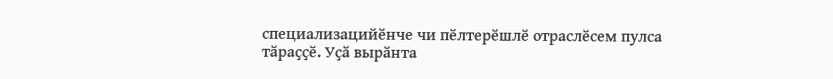специализацийӗнче чи пӗлтерӗшлӗ отраслӗсем пулса тӑраҫҫӗ. Уҫӑ вырӑнта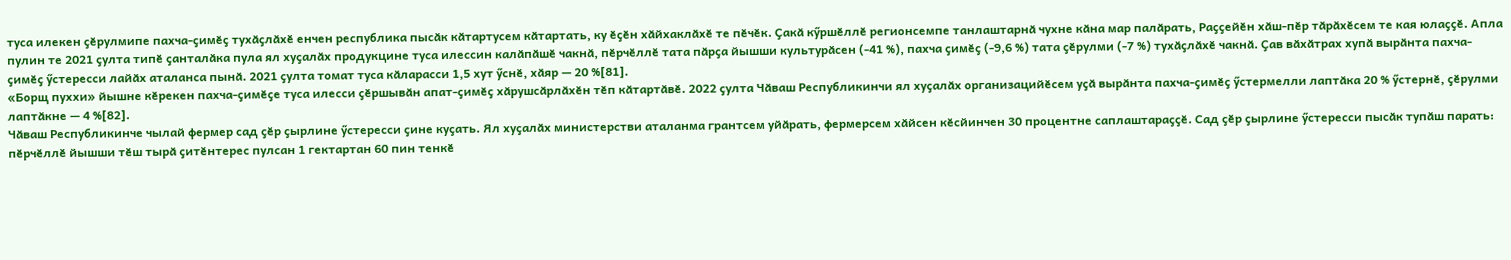туса илекен ҫӗрулмипе пахча-ҫимӗҫ тухӑҫлӑхӗ енчен республика пысӑк кӑтартусем кӑтартать, ку ӗҫӗн хӑйхаклӑхӗ те пӗчӗк. Ҫакӑ кӳршӗллӗ регионсемпе танлаштарнӑ чухне кӑна мар палӑрать, Раҫҫейӗн хӑш-пӗр тӑрӑхӗсем те кая юлаҫҫӗ. Апла пулин те 2021 ҫулта типӗ ҫанталӑка пула ял хуҫалӑх продукцине туса илессин калӑпӑшӗ чакнӑ, пӗрчӗллӗ тата пӑрҫа йышши культурӑсен (-41 %), пахча ҫимӗҫ (-9,6 %) тата ҫӗрулми (-7 %) тухӑҫлӑхӗ чакнӑ. Ҫав вӑхӑтрах хупӑ вырӑнта пахча-ҫимӗҫ ӳстересси лайӑх аталанса пынӑ. 2021 ҫулта томат туса кӑларасси 1,5 хут ӳснӗ, хӑяр — 20 %[81].
«Борщ пуххи» йышне кӗрекен пахча-ҫимӗҫе туса илесси ҫӗршывӑн апат-ҫимӗҫ хӑрушсӑрлӑхӗн тӗп кӑтартӑвӗ. 2022 ҫулта Чӑваш Республикинчи ял хуҫалӑх организацийӗсем уҫӑ вырӑнта пахча-ҫимӗҫ ӳстермелли лаптӑка 20 % ӳстернӗ, ҫӗрулми лаптӑкне — 4 %[82].
Чӑваш Республикинче чылай фермер сад ҫӗр ҫырлине ӳстересси ҫине куҫать. Ял хуҫалӑх министерстви аталанма грантсем уйӑрать, фермерсем хӑйсен кӗсйинчен 30 процентне саплаштараҫҫӗ. Сад ҫӗр ҫырлине ӳстересси пысӑк тупӑш парать: пӗрчӗллӗ йышши тӗш тырӑ ҫитӗнтерес пулсан 1 гектартан 60 пин тенкӗ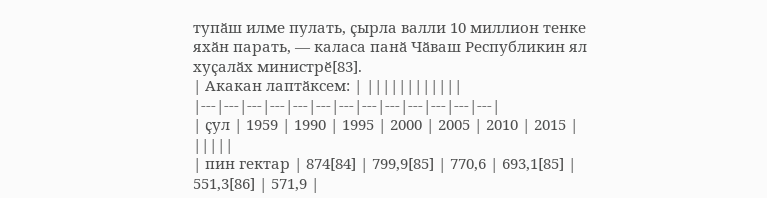тупӑш илме пулать, ҫырла валли 10 миллион тенке яхӑн парать, — каласа панӑ Чӑваш Республикин ял хуҫалӑх министрӗ[83].
| Акакан лаптӑксем: | ||||||||||||
|---|---|---|---|---|---|---|---|---|---|---|---|---|
| ҫул | 1959 | 1990 | 1995 | 2000 | 2005 | 2010 | 2015 | |||||
| пин гектар | 874[84] | 799,9[85] | 770,6 | 693,1[85] | 551,3[86] | 571,9 |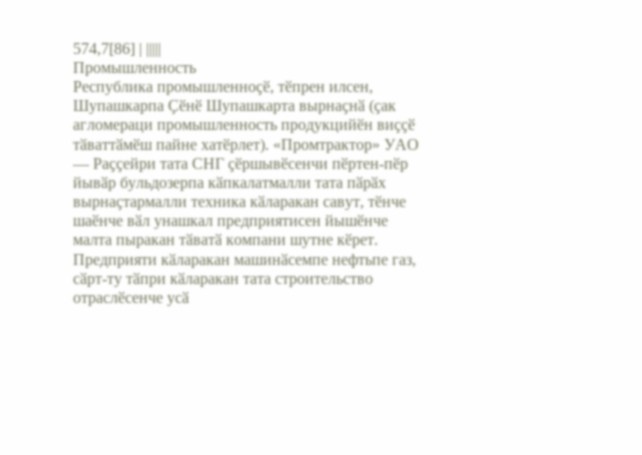574,7[86] | |||||
Промышленность
Республика промышленноҫӗ, тӗпрен илсен, Шупашкарпа Ҫӗнӗ Шупашкарта вырнаҫнӑ (ҫак агломераци промышленность продукцийӗн виҫҫӗ тӑваттӑмӗш пайне хатӗрлет). «Промтрактор» УАО — Раҫҫейри тата СНГ ҫӗршывӗсенчи пӗртен-пӗр йывӑр бульдозерпа кӑпкалатмалли тата пӑрӑх вырнаҫтармалли техника кӑларакан савут, тӗнче шаӗнче вӑл унашкал предприятисен йышӗнче малта пыракан тӑватӑ компани шутне кӗрет. Предприяти кӑларакан машинӑсемпе нефтьпе газ, сӑрт-ту тӑпри кӑларакан тата строительство отраслӗсенче усӑ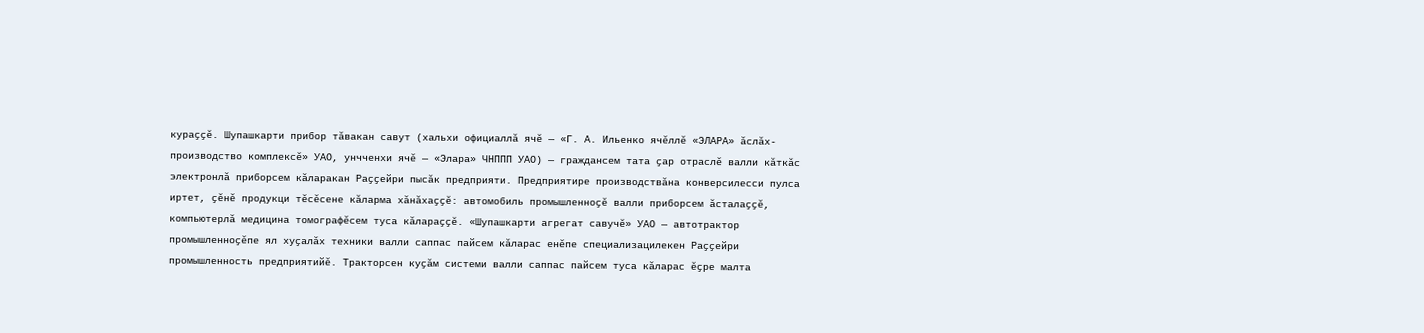кураҫҫӗ. Шупашкарти прибор тӑвакан савут (хальхи официаллӑ ячӗ — «Г. А. Ильенко ячӗллӗ «ЭЛАРА» ӑслӑх-производство комплексӗ» УАО, унчченхи ячӗ — «Элара» ЧНППП УАО) — граждансем тата ҫар отраслӗ валли кӑткӑс электронлӑ приборсем кӑларакан Раҫҫейри пысӑк предприяти. Предприятире производствӑна конверсилесси пулса иртет, ҫӗнӗ продукци тӗсӗсене кӑларма хӑнӑхаҫҫӗ: автомобиль промышленноҫӗ валли приборсем ӑсталаҫҫӗ, компьютерлӑ медицина томографӗсем туса кӑлараҫҫӗ. «Шупашкарти агрегат савучӗ» УАО — автотрактор промышленноҫӗпе ял хуҫалӑх техники валли саппас пайсем кӑларас енӗпе специализацилекен Раҫҫейри промышленность предприятийӗ. Тракторсен куҫӑм системи валли саппас пайсем туса кӑларас ӗҫре малта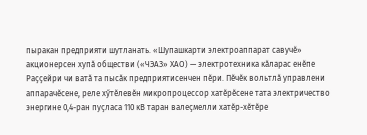пыракан предприяти шутланать. «Шупашкарти электроаппарат савучӗ» акционерсен хупӑ обществи («ЧЭАЗ» ХАО) — электротехника кӑларас енӗпе Раҫҫейри чи ватӑ та пысӑк предприятисенчен пӗри. Пӗчӗк вольтлӑ управлени аппарачӗсене, реле хӳтӗлевӗн микропроцессор хатӗрӗсене тата электричество энергине 0,4-ран пуҫласа 110 кВ таран валеҫмелли хатӗр-хӗтӗре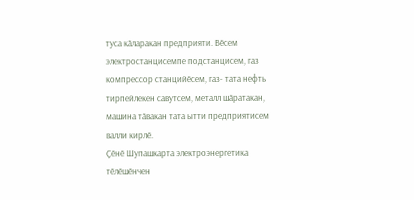туса кӑларакан предприяти. Вӗсем электростанцисемпе подстанцисем, газ компрессор станцийӗсем, газ- тата нефть тирпейлекен савутсем, металл шӑратакан, машина тӑвакан тата ытти предприятисем валли кирлӗ.
Ҫӗнӗ Шупашкарта электроэнергетика тӗлӗшӗнчен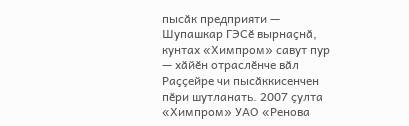пысӑк предприяти — Шупашкар ГЭСӗ вырнаҫнӑ, кунтах «Химпром» савут пур — хӑйӗн отраслӗнче вӑл Раҫҫейре чи пысӑккисенчен пӗри шутланать. 2007 ҫулта «Химпром» УАО «Ренова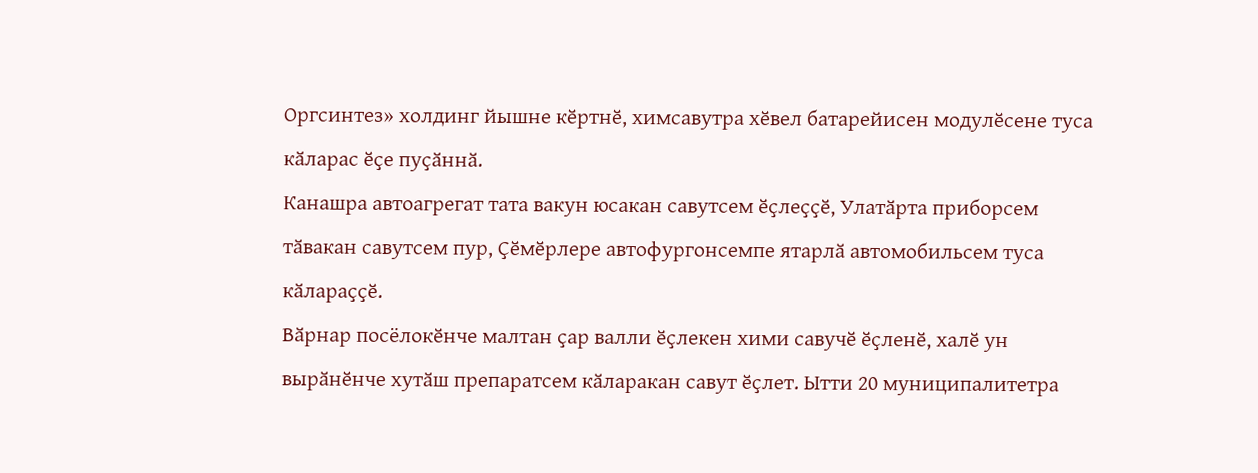Оргсинтез» холдинг йышне кӗртнӗ, химсавутра хӗвел батарейисен модулӗсене туса кӑларас ӗҫе пуҫӑннӑ.
Канашра автоагрегат тата вакун юсакан савутсем ӗҫлеҫҫӗ, Улатӑрта приборсем тӑвакан савутсем пур, Ҫӗмӗрлере автофургонсемпе ятарлӑ автомобильсем туса кӑлараҫҫӗ.
Вӑрнар посёлокӗнче малтан ҫар валли ӗҫлекен хими савучӗ ӗҫленӗ, халӗ ун вырӑнӗнче хутӑш препаратсем кӑларакан савут ӗҫлет. Ытти 20 муниципалитетра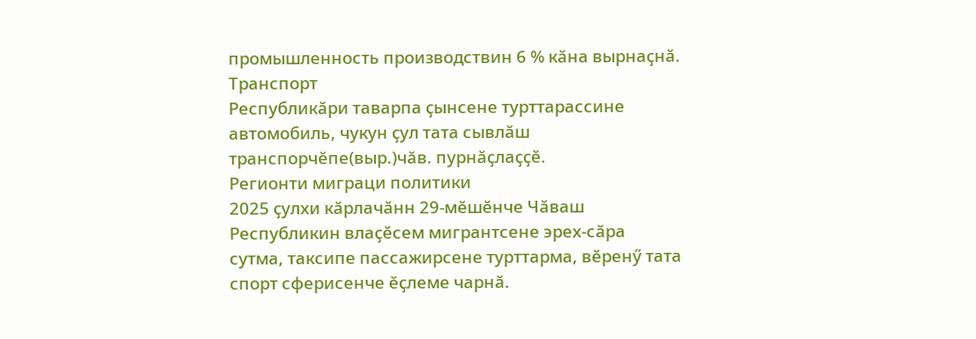промышленность производствин 6 % кӑна вырнаҫнӑ.
Транспорт
Республикӑри таварпа ҫынсене турттарассине автомобиль, чукун ҫул тата сывлӑш транспорчӗпе(выр.)чăв. пурнӑҫлаҫҫӗ.
Регионти миграци политики
2025 ҫулхи кӑрлачӑнн 29-мӗшӗнче Чӑваш Республикин влаҫӗсем мигрантсене эрех-сӑра сутма, таксипе пассажирсене турттарма, вӗренӳ тата спорт сферисенче ӗҫлеме чарнӑ.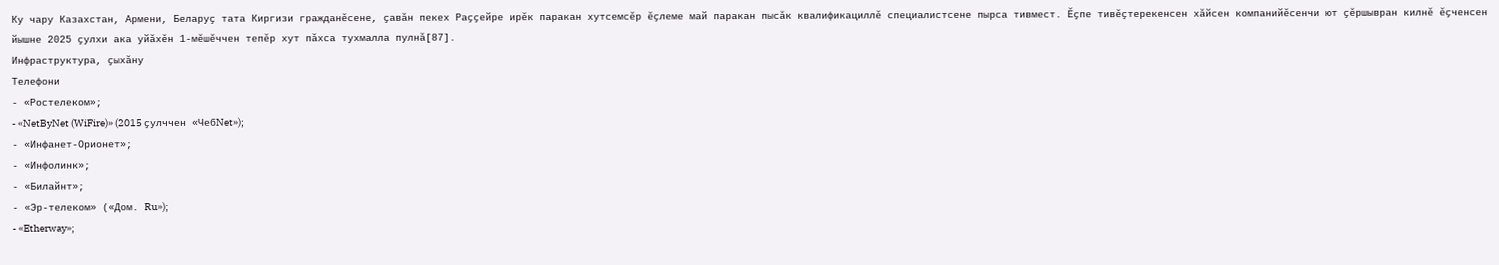Ку чару Казахстан, Армени, Беларуҫ тата Киргизи гражданӗсене, ҫавӑн пекех Раҫҫейре ирӗк паракан хутсемсӗр ӗҫлеме май паракан пысӑк квалификациллӗ специалистсене пырса тивмест. Ӗҫпе тивӗҫтерекенсен хӑйсен компанийӗсенчи ют ҫӗршывран килнӗ ӗҫченсен йышне 2025 ҫулхи ака уйӑхӗн 1-мӗшӗччен тепӗр хут пӑхса тухмалла пулнӑ[87].
Инфраструктура, ҫыхăну
Телефони
- «Ростелеком»;
- «NetByNet (WiFire)» (2015 ҫулччен «ЧебNet»);
- «Инфанет-Орионет»;
- «Инфолинк»;
- «Билайнт»;
- «Эр-телеком» («Дом. Ru»);
- «Etherway»;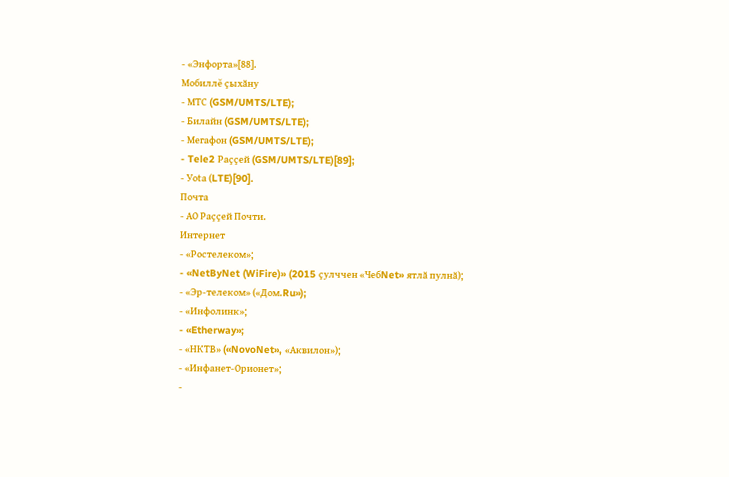- «Энфорта»[88].
Мобиллĕ ҫыхӑну
- МТС (GSM/UMTS/LTE);
- Билайн (GSM/UMTS/LTE);
- Мегафон (GSM/UMTS/LTE);
- Tele2 Раҫҫей (GSM/UMTS/LTE)[89];
- Уоta (LTE)[90].
Почта
- АО Раҫҫей Почти.
Интернет
- «Ростелеком»;
- «NetByNet (WiFire)» (2015 ҫулччен «ЧебNet» ятлӑ пулнӑ);
- «Эр-телеком» («Дом.Ru»);
- «Инфолинк»;
- «Etherway»;
- «НКТВ» («NovoNet», «Аквилон»);
- «Инфанет-Орионет»;
-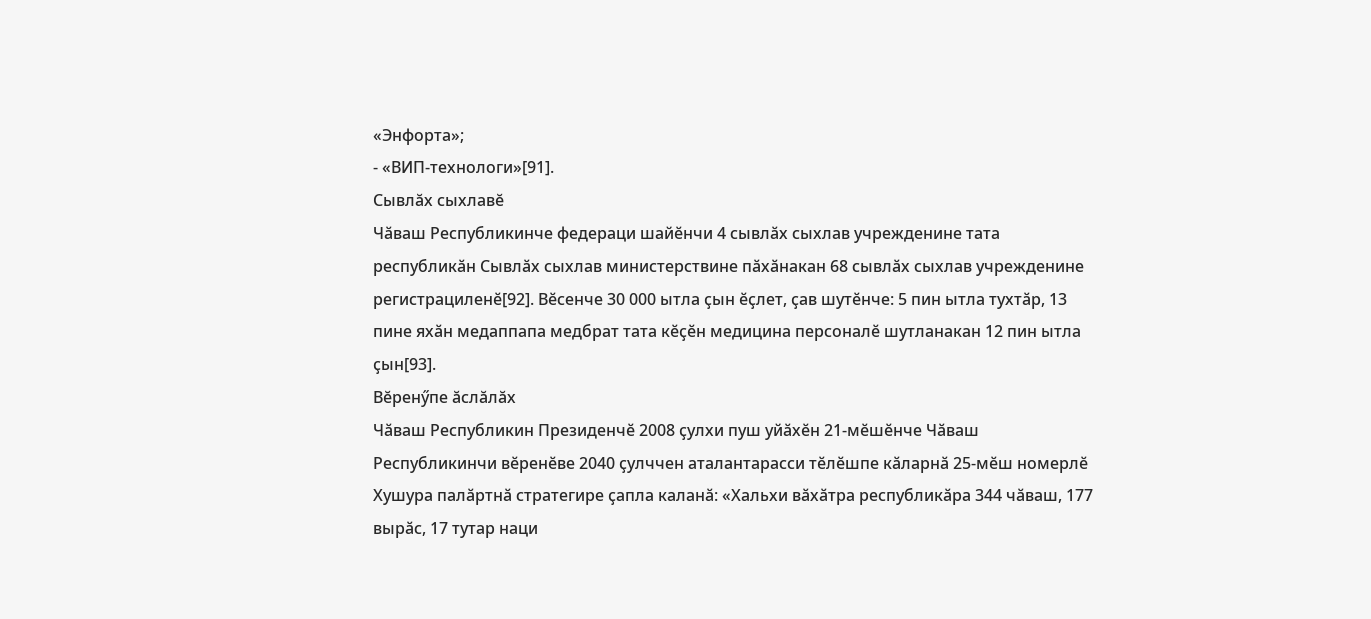«Энфорта»;
- «ВИП-технологи»[91].
Сывлăх сыхлавĕ
Чӑваш Республикинче федераци шайӗнчи 4 сывлӑх сыхлав учрежденине тата республикӑн Сывлӑх сыхлав министерствине пӑхӑнакан 68 сывлӑх сыхлав учрежденине регистрациленӗ[92]. Вӗсенче 30 000 ытла ҫын ӗҫлет, ҫав шутӗнче: 5 пин ытла тухтӑр, 13 пине яхӑн медаппапа медбрат тата кӗҫӗн медицина персоналӗ шутланакан 12 пин ытла ҫын[93].
Вĕренӳпе ăслăлăх
Чӑваш Республикин Президенчӗ 2008 ҫулхи пуш уйӑхӗн 21-мӗшӗнче Чӑваш Республикинчи вӗренӗве 2040 ҫулччен аталантарасси тӗлӗшпе кӑларнӑ 25-мӗш номерлӗ Хушура палӑртнӑ стратегире ҫапла каланӑ: «Хальхи вӑхӑтра республикӑра 344 чӑваш, 177 вырӑс, 17 тутар наци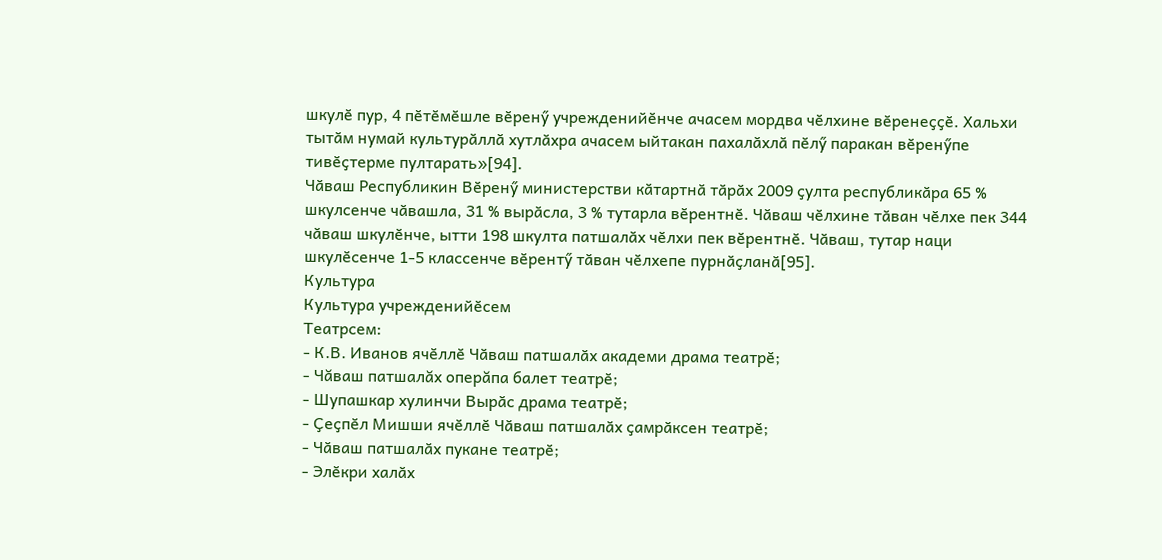шкулӗ пур, 4 пӗтӗмӗшле вӗренӳ учрежденийӗнче ачасем мордва чӗлхине вӗренеҫҫӗ. Хальхи тытӑм нумай культурӑллӑ хутлӑхра ачасем ыйтакан пахалӑхлӑ пӗлӳ паракан вӗренӳпе тивӗҫтерме пултарать»[94].
Чӑваш Республикин Вӗренӳ министерстви кӑтартнӑ тӑрӑх 2009 ҫулта республикӑра 65 % шкулсенче чӑвашла, 31 % вырӑсла, 3 % тутарла вӗрентнӗ. Чӑваш чӗлхине тӑван чӗлхе пек 344 чӑваш шкулӗнче, ытти 198 шкулта патшалӑх чӗлхи пек вӗрентнӗ. Чӑваш, тутар наци шкулӗсенче 1-5 классенче вӗрентӳ тӑван чӗлхепе пурнӑҫланӑ[95].
Культура
Культура учрежденийӗсем
Театрсем:
- К.В. Иванов ячӗллӗ Чӑваш патшалӑх академи драма театрӗ;
- Чăваш патшалăх оперăпа балет театрӗ;
- Шупашкар хулинчи Вырӑс драма театрӗ;
- Ҫеҫпӗл Мишши ячӗллӗ Чӑваш патшалӑх ҫамрӑксен театрӗ;
- Чӑваш патшалӑх пукане театрӗ;
- Элӗкри халӑх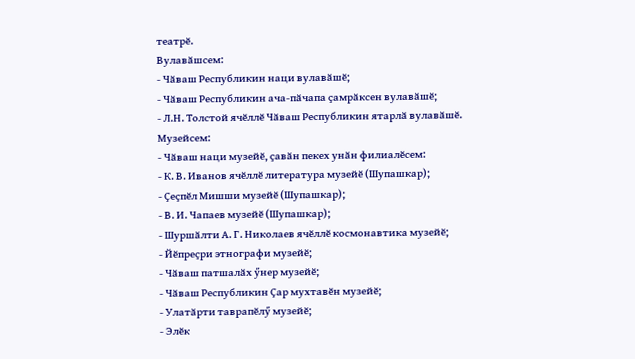театрӗ.
Вулавӑшсем:
- Чӑваш Республикин наци вулавӑшӗ;
- Чӑваш Республикин ача-пӑчапа ҫамрӑксен вулавӑшӗ;
- Л.Н. Толстой ячӗллӗ Чӑваш Республикин ятарлӑ вулавӑшӗ.
Музейсем:
- Чӑваш наци музейӗ, ҫавӑн пекех унӑн филиалӗсем:
- К. В. Иванов ячӗллӗ литература музейӗ (Шупашкар);
- Ҫеҫпӗл Мишши музейӗ (Шупашкар);
- В. И. Чапаев музейӗ (Шупашкар);
- Шуршӑлти А. Г. Николаев ячӗллӗ космонавтика музейӗ;
- Йӗпреҫри этнографи музейӗ;
- Чӑваш патшалӑх ӳнер музейӗ;
- Чӑваш Республикин Ҫар мухтавӗн музейӗ;
- Улатӑрти таврапӗлӳ музейӗ;
- Элӗк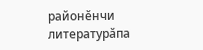районӗнчи литературӑпа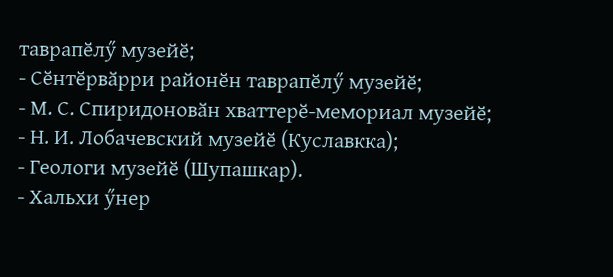таврапӗлӳ музейӗ;
- Сӗнтӗрвӑрри районӗн таврапӗлӳ музейӗ;
- М. С. Спиридоновӑн хваттерӗ-мемориал музейӗ;
- Н. И. Лобачевский музейӗ (Куславкка);
- Геологи музейӗ (Шупашкар).
- Хальхи ӳнер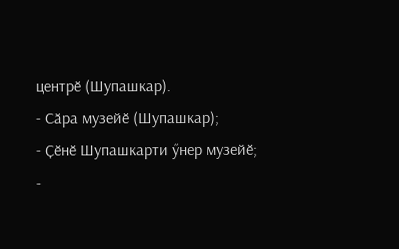центрӗ (Шупашкар).
- Сӑра музейӗ (Шупашкар);
- Ҫӗнӗ Шупашкарти ӳнер музейӗ;
-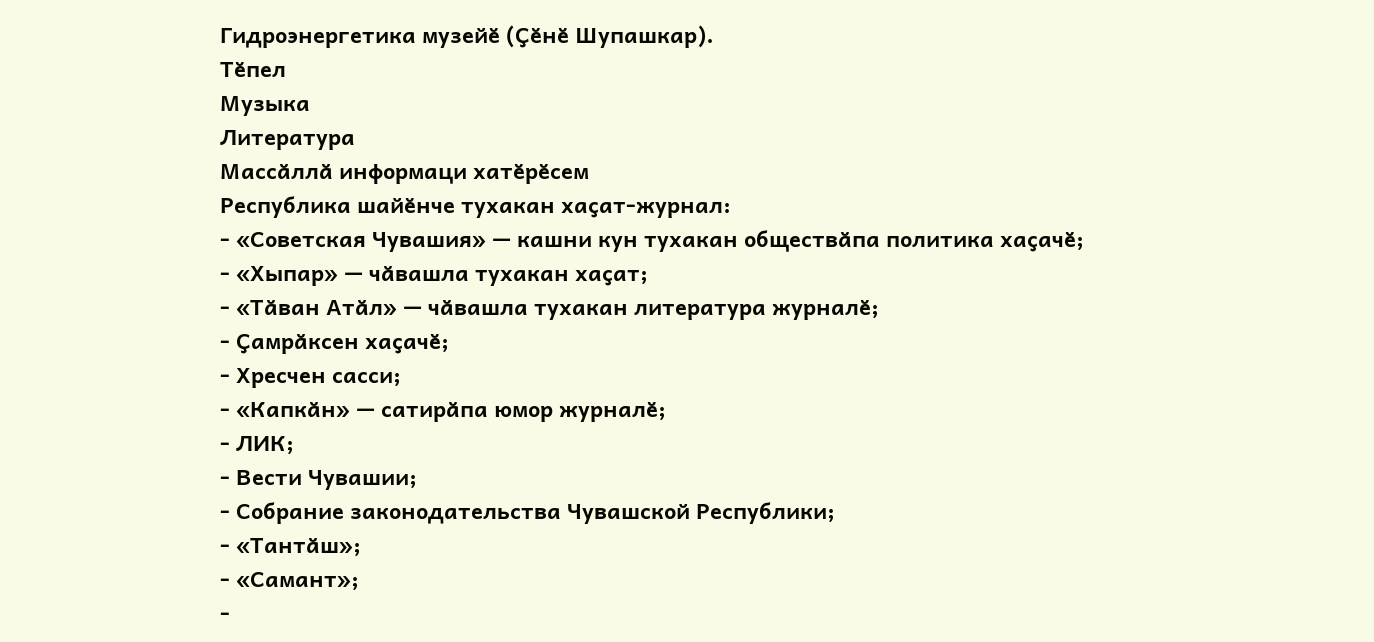Гидроэнергетика музейӗ (Ҫӗнӗ Шупашкар).
Тӗпел
Музыка
Литература
Массӑллӑ информаци хатӗрӗсем
Республика шайӗнче тухакан хаҫат-журнал:
- «Советская Чувашия» — кашни кун тухакан обществӑпа политика хаҫачӗ;
- «Хыпар» — чӑвашла тухакан хаҫат;
- «Тӑван Атӑл» — чӑвашла тухакан литература журналӗ;
- Ҫамрӑксен хаҫачӗ;
- Хресчен сасси;
- «Капкӑн» — сатирӑпа юмор журналӗ;
- ЛИК;
- Вести Чувашии;
- Собрание законодательства Чувашской Республики;
- «Тантӑш»;
- «Самант»;
-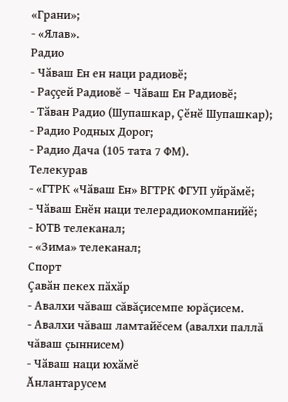«Грани»;
- «Ялав».
Радио
- Чӑваш Ен ен наци радиовӗ;
- Раҫҫей Радиовӗ – Чӑваш Ен Радиовӗ;
- Тӑван Радио (Шупашкар, Ҫӗнӗ Шупашкар);
- Радио Родных Дорог;
- Радио Дача (105 тата 7 ФМ).
Телекурав
- «ГТРК «Чӑваш Ен» ВГТРК ФГУП уйрӑмӗ;
- Чӑваш Енӗн наци телерадиокомпанийӗ;
- ЮТВ телеканал;
- «Зима» телеканал;
Спорт
Ҫавӑн пекех пӑхӑр
- Авалхи чăваш сăвăçисемпе юрăçисем.
- Авалхи чăваш ламтайĕсем (авалхи паллă чăваш çыннисем)
- Чӑваш наци юхӑмӗ
Ӑнлантарусем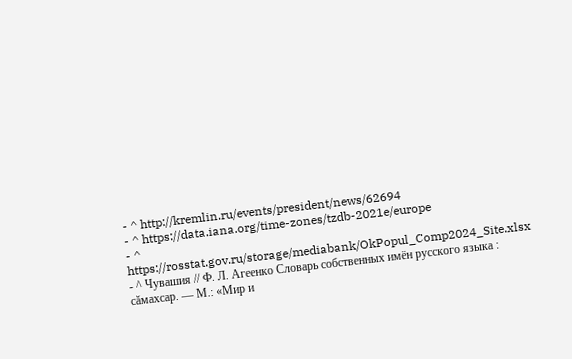- ^ http://kremlin.ru/events/president/news/62694
- ^ https://data.iana.org/time-zones/tzdb-2021e/europe
- ^ https://rosstat.gov.ru/storage/mediabank/OkPopul_Comp2024_Site.xlsx
- ^ Чувашия // Ф. Л. Агеенко Словарь собственных имён русского языка : сăмахсар. — М.: «Мир и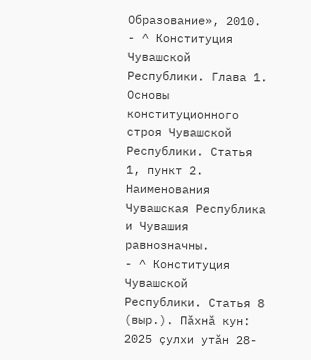Образование», 2010.
- ^ Конституция Чувашской Республики. Глава 1. Основы конституционного строя Чувашской Республики. Статья 1, пункт 2. Наименования Чувашская Республика и Чувашия равнозначны.
- ^ Конституция Чувашской Республики. Статья 8 (выр.). Пӑхнӑ кун: 2025 ҫулхи утӑн 28-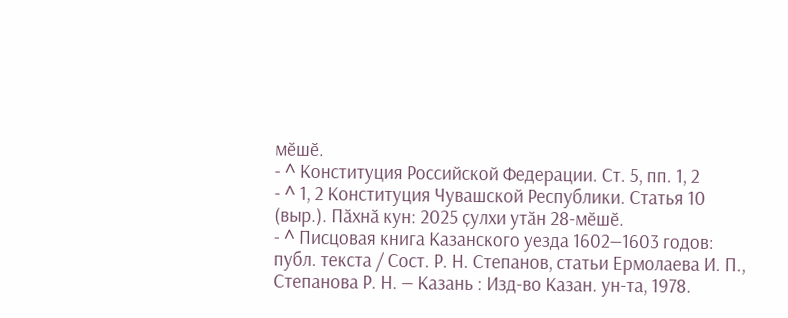мӗшӗ.
- ^ Конституция Российской Федерации. Ст. 5, пп. 1, 2
- ^ 1, 2 Конституция Чувашской Республики. Статья 10 (выр.). Пӑхнӑ кун: 2025 ҫулхи утӑн 28-мӗшӗ.
- ^ Писцовая книга Казанского уезда 1602—1603 годов: публ. текста / Сост. Р. Н. Степанов, статьи Ермолаева И. П., Степанова Р. Н. — Казань : Изд-во Казан. ун-та, 1978.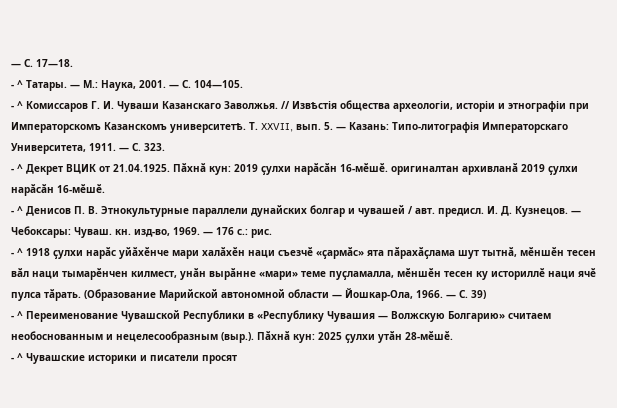— С. 17—18.
- ^ Татары. — М.: Наука, 2001. — С. 104—105.
- ^ Комиссаров Г. И. Чуваши Казанскаго Заволжья. // Извѣстія общества археологіи, исторіи и этнографіи при Императорскомъ Казанскомъ университетѣ. Т. XXVII, вып. 5. — Казань: Типо-литографія Императорскаго Университета, 1911. — С. 323.
- ^ Декрет ВЦИК от 21.04.1925. Пӑхнӑ кун: 2019 ҫулхи нарӑсӑн 16-мӗшӗ. оригиналтан архивланӑ 2019 ҫулхи нарӑсӑн 16-мӗшӗ.
- ^ Денисов П. В. Этнокультурные параллели дунайских болгар и чувашей / авт. предисл. И. Д. Кузнецов. — Чебоксары: Чуваш. кн. изд-во, 1969. — 176 с.: рис.
- ^ 1918 ҫулхи нарӑс уйӑхӗнче мари халӑхӗн наци съезчӗ «ҫармӑс» ята пӑрахӑҫлама шут тытнӑ, мӗншӗн тесен вӑл наци тымарӗнчен килмест, унӑн вырӑнне «мари» теме пуҫламалла, мӗншӗн тесен ку историллӗ наци ячӗ пулса тӑрать. (Образование Марийской автономной области — Йошкар-Ола, 1966. — С. 39)
- ^ Переименование Чувашской Республики в «Республику Чувашия — Волжскую Болгарию» считаем необоснованным и нецелесообразным (выр.). Пӑхнӑ кун: 2025 ҫулхи утӑн 28-мӗшӗ.
- ^ Чувашские историки и писатели просят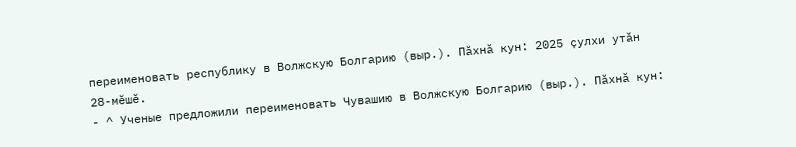переименовать республику в Волжскую Болгарию (выр.). Пӑхнӑ кун: 2025 ҫулхи утӑн 28-мӗшӗ.
- ^ Ученые предложили переименовать Чувашию в Волжскую Болгарию (выр.). Пӑхнӑ кун: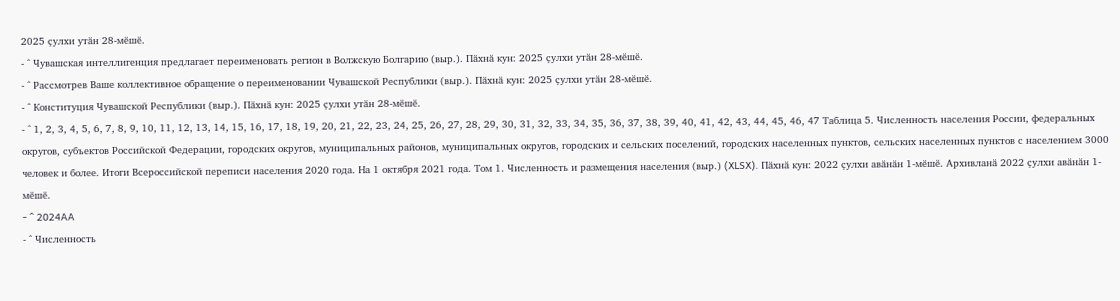2025 ҫулхи утӑн 28-мӗшӗ.
- ^ Чувашская интеллигенция предлагает переименовать регион в Волжскую Болгарию (выр.). Пӑхнӑ кун: 2025 ҫулхи утӑн 28-мӗшӗ.
- ^ Рассмотрев Ваше коллективное обращение о переименовании Чувашской Республики (выр.). Пӑхнӑ кун: 2025 ҫулхи утӑн 28-мӗшӗ.
- ^ Конституция Чувашской Республики (выр.). Пӑхнӑ кун: 2025 ҫулхи утӑн 28-мӗшӗ.
- ^ 1, 2, 3, 4, 5, 6, 7, 8, 9, 10, 11, 12, 13, 14, 15, 16, 17, 18, 19, 20, 21, 22, 23, 24, 25, 26, 27, 28, 29, 30, 31, 32, 33, 34, 35, 36, 37, 38, 39, 40, 41, 42, 43, 44, 45, 46, 47 Таблица 5. Численность населения России, федеральных округов, субъектов Российской Федерации, городских округов, муниципальных районов, муниципальных округов, городских и сельских поселений, городских населенных пунктов, сельских населенных пунктов с населением 3000 человек и более. Итоги Всероссийской переписи населения 2020 года. На 1 октября 2021 года. Том 1. Численность и размещения населения (выр.) (XLSX). Пӑхнӑ кун: 2022 ҫулхи авӑнӑн 1-мӗшӗ. Архивланӑ 2022 ҫулхи авӑнӑн 1-мӗшӗ.
- ^ 2024AA
- ^ Численность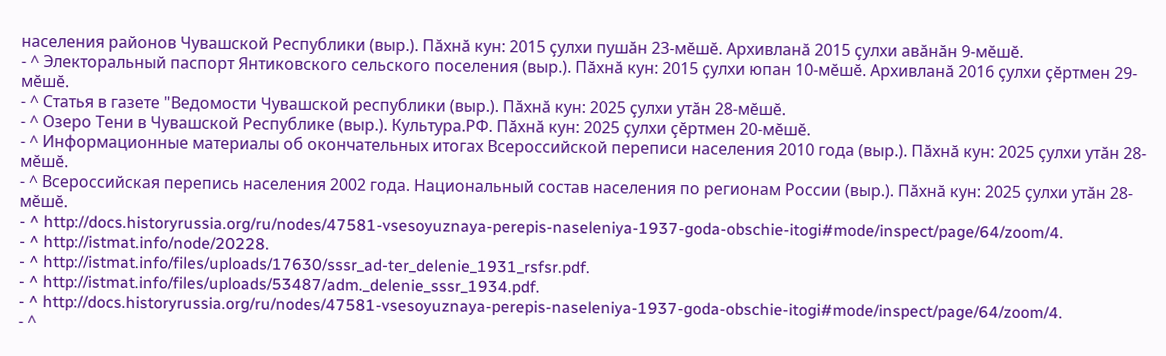населения районов Чувашской Республики (выр.). Пӑхнӑ кун: 2015 ҫулхи пушӑн 23-мӗшӗ. Архивланӑ 2015 ҫулхи авӑнӑн 9-мӗшӗ.
- ^ Электоральный паспорт Янтиковского сельского поселения (выр.). Пӑхнӑ кун: 2015 ҫулхи юпан 10-мӗшӗ. Архивланӑ 2016 ҫулхи ҫӗртмен 29-мӗшӗ.
- ^ Статья в газете "Ведомости Чувашской республики (выр.). Пӑхнӑ кун: 2025 ҫулхи утӑн 28-мӗшӗ.
- ^ Озеро Тени в Чувашской Республике (выр.). Культура.РФ. Пӑхнӑ кун: 2025 ҫулхи ҫӗртмен 20-мӗшӗ.
- ^ Информационные материалы об окончательных итогах Всероссийской переписи населения 2010 года (выр.). Пӑхнӑ кун: 2025 ҫулхи утӑн 28-мӗшӗ.
- ^ Всероссийская перепись населения 2002 года. Национальный состав населения по регионам России (выр.). Пӑхнӑ кун: 2025 ҫулхи утӑн 28-мӗшӗ.
- ^ http://docs.historyrussia.org/ru/nodes/47581-vsesoyuznaya-perepis-naseleniya-1937-goda-obschie-itogi#mode/inspect/page/64/zoom/4.
- ^ http://istmat.info/node/20228.
- ^ http://istmat.info/files/uploads/17630/sssr_ad-ter_delenie_1931_rsfsr.pdf.
- ^ http://istmat.info/files/uploads/53487/adm._delenie_sssr_1934.pdf.
- ^ http://docs.historyrussia.org/ru/nodes/47581-vsesoyuznaya-perepis-naseleniya-1937-goda-obschie-itogi#mode/inspect/page/64/zoom/4.
- ^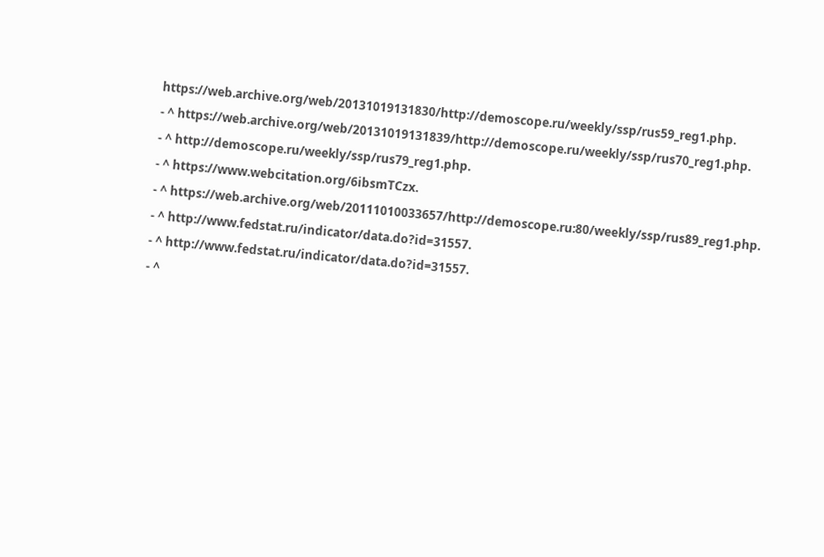https://web.archive.org/web/20131019131830/http://demoscope.ru/weekly/ssp/rus59_reg1.php.
- ^ https://web.archive.org/web/20131019131839/http://demoscope.ru/weekly/ssp/rus70_reg1.php.
- ^ http://demoscope.ru/weekly/ssp/rus79_reg1.php.
- ^ https://www.webcitation.org/6ibsmTCzx.
- ^ https://web.archive.org/web/20111010033657/http://demoscope.ru:80/weekly/ssp/rus89_reg1.php.
- ^ http://www.fedstat.ru/indicator/data.do?id=31557.
- ^ http://www.fedstat.ru/indicator/data.do?id=31557.
- ^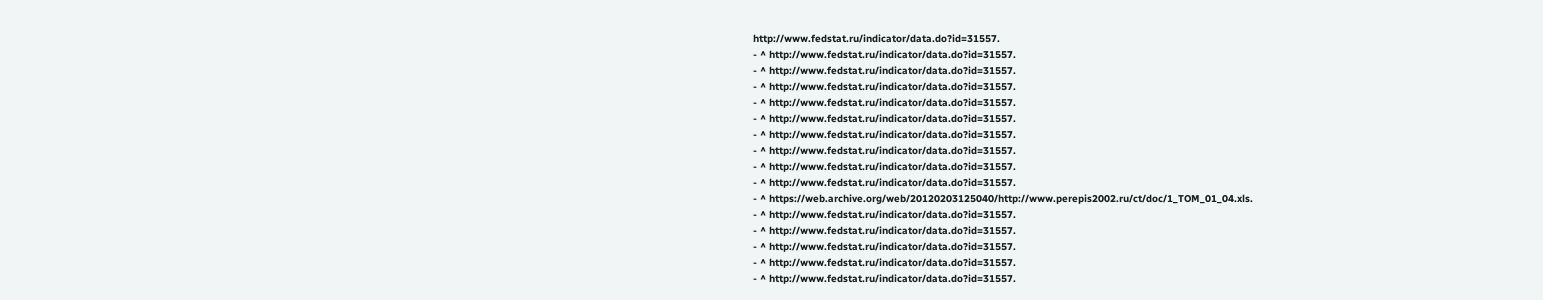http://www.fedstat.ru/indicator/data.do?id=31557.
- ^ http://www.fedstat.ru/indicator/data.do?id=31557.
- ^ http://www.fedstat.ru/indicator/data.do?id=31557.
- ^ http://www.fedstat.ru/indicator/data.do?id=31557.
- ^ http://www.fedstat.ru/indicator/data.do?id=31557.
- ^ http://www.fedstat.ru/indicator/data.do?id=31557.
- ^ http://www.fedstat.ru/indicator/data.do?id=31557.
- ^ http://www.fedstat.ru/indicator/data.do?id=31557.
- ^ http://www.fedstat.ru/indicator/data.do?id=31557.
- ^ http://www.fedstat.ru/indicator/data.do?id=31557.
- ^ https://web.archive.org/web/20120203125040/http://www.perepis2002.ru/ct/doc/1_TOM_01_04.xls.
- ^ http://www.fedstat.ru/indicator/data.do?id=31557.
- ^ http://www.fedstat.ru/indicator/data.do?id=31557.
- ^ http://www.fedstat.ru/indicator/data.do?id=31557.
- ^ http://www.fedstat.ru/indicator/data.do?id=31557.
- ^ http://www.fedstat.ru/indicator/data.do?id=31557.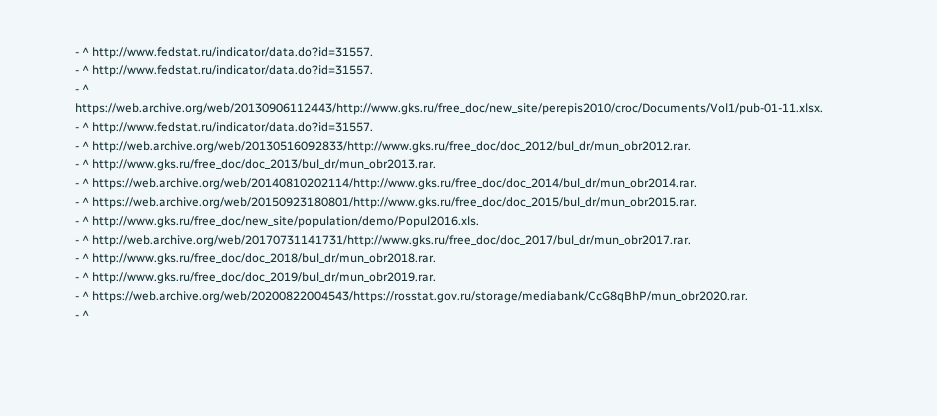- ^ http://www.fedstat.ru/indicator/data.do?id=31557.
- ^ http://www.fedstat.ru/indicator/data.do?id=31557.
- ^ https://web.archive.org/web/20130906112443/http://www.gks.ru/free_doc/new_site/perepis2010/croc/Documents/Vol1/pub-01-11.xlsx.
- ^ http://www.fedstat.ru/indicator/data.do?id=31557.
- ^ http://web.archive.org/web/20130516092833/http://www.gks.ru/free_doc/doc_2012/bul_dr/mun_obr2012.rar.
- ^ http://www.gks.ru/free_doc/doc_2013/bul_dr/mun_obr2013.rar.
- ^ https://web.archive.org/web/20140810202114/http://www.gks.ru/free_doc/doc_2014/bul_dr/mun_obr2014.rar.
- ^ https://web.archive.org/web/20150923180801/http://www.gks.ru/free_doc/doc_2015/bul_dr/mun_obr2015.rar.
- ^ http://www.gks.ru/free_doc/new_site/population/demo/Popul2016.xls.
- ^ http://web.archive.org/web/20170731141731/http://www.gks.ru/free_doc/doc_2017/bul_dr/mun_obr2017.rar.
- ^ http://www.gks.ru/free_doc/doc_2018/bul_dr/mun_obr2018.rar.
- ^ http://www.gks.ru/free_doc/doc_2019/bul_dr/mun_obr2019.rar.
- ^ https://web.archive.org/web/20200822004543/https://rosstat.gov.ru/storage/mediabank/CcG8qBhP/mun_obr2020.rar.
- ^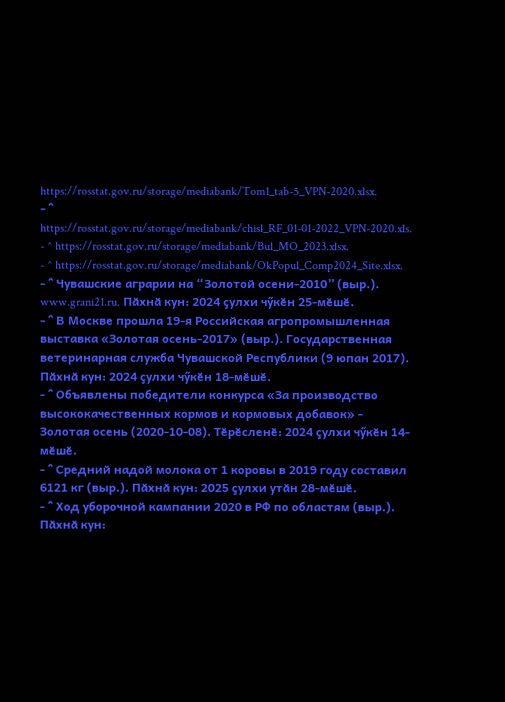https://rosstat.gov.ru/storage/mediabank/Tom1_tab-5_VPN-2020.xlsx.
- ^ https://rosstat.gov.ru/storage/mediabank/chisl_RF_01-01-2022_VPN-2020.xls.
- ^ https://rosstat.gov.ru/storage/mediabank/Bul_MO_2023.xlsx.
- ^ https://rosstat.gov.ru/storage/mediabank/OkPopul_Comp2024_Site.xlsx.
- ^ Чувашские аграрии на “Золотой осени-2010” (выр.). www.grani21.ru. Пӑхнӑ кун: 2024 ҫулхи чӳкӗн 25-мӗшӗ.
- ^ В Москве прошла 19-я Российская агропромышленная выставка «Золотая осень-2017» (выр.). Государственная ветеринарная служба Чувашской Республики (9 юпан 2017). Пӑхнӑ кун: 2024 ҫулхи чӳкӗн 18-мӗшӗ.
- ^ Объявлены победители конкурса «За производство высококачественных кормов и кормовых добавок» - Золотая осень (2020-10-08). Тӗрӗсленӗ: 2024 ҫулхи чӳкӗн 14-мӗшӗ.
- ^ Средний надой молока от 1 коровы в 2019 году составил 6121 кг (выр.). Пӑхнӑ кун: 2025 ҫулхи утӑн 28-мӗшӗ.
- ^ Ход уборочной кампании 2020 в РФ по областям (выр.). Пӑхнӑ кун: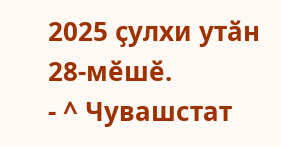2025 ҫулхи утӑн 28-мӗшӗ.
- ^ Чувашстат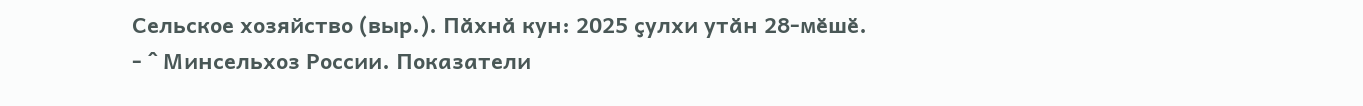Сельское хозяйство (выр.). Пӑхнӑ кун: 2025 ҫулхи утӑн 28-мӗшӗ.
- ^ Минсельхоз России. Показатели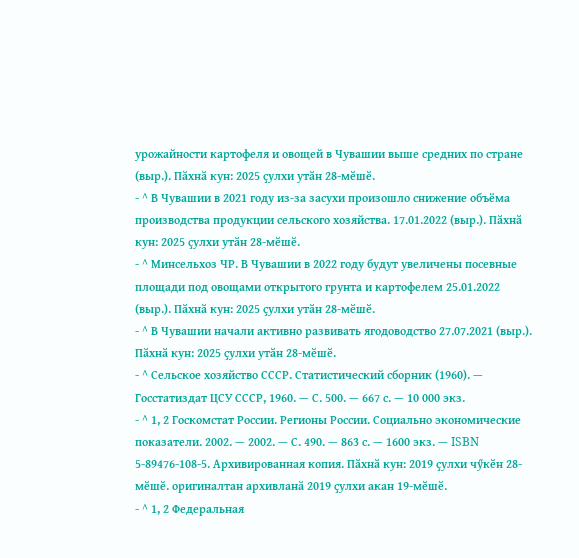урожайности картофеля и овощей в Чувашии выше средних по стране (выр.). Пӑхнӑ кун: 2025 ҫулхи утӑн 28-мӗшӗ.
- ^ В Чувашии в 2021 году из-за засухи произошло снижение объёма производства продукции сельского хозяйства. 17.01.2022 (выр.). Пӑхнӑ кун: 2025 ҫулхи утӑн 28-мӗшӗ.
- ^ Минсельхоз ЧР. В Чувашии в 2022 году будут увеличены посевные площади под овощами открытого грунта и картофелем 25.01.2022 (выр.). Пӑхнӑ кун: 2025 ҫулхи утӑн 28-мӗшӗ.
- ^ В Чувашии начали активно развивать ягодоводство 27.07.2021 (выр.). Пӑхнӑ кун: 2025 ҫулхи утӑн 28-мӗшӗ.
- ^ Сельское хозяйство СССР. Статистический сборник (1960). — Госстатиздат ЦСУ СССР, 1960. — С. 500. — 667 с. — 10 000 экз.
- ^ 1, 2 Госкомстат России. Регионы России. Социально экономические показатели. 2002. — 2002. — С. 490. — 863 с. — 1600 экз. — ISBN 5-89476-108-5. Архивированная копия. Пӑхнӑ кун: 2019 ҫулхи чӳкӗн 28-мӗшӗ. оригиналтан архивланӑ 2019 ҫулхи акан 19-мӗшӗ.
- ^ 1, 2 Федеральная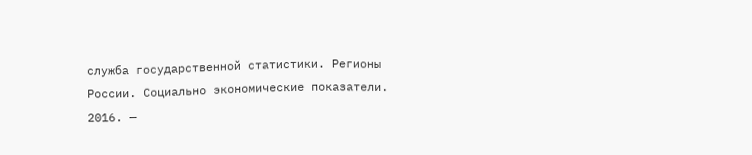служба государственной статистики. Регионы России. Социально экономические показатели. 2016. —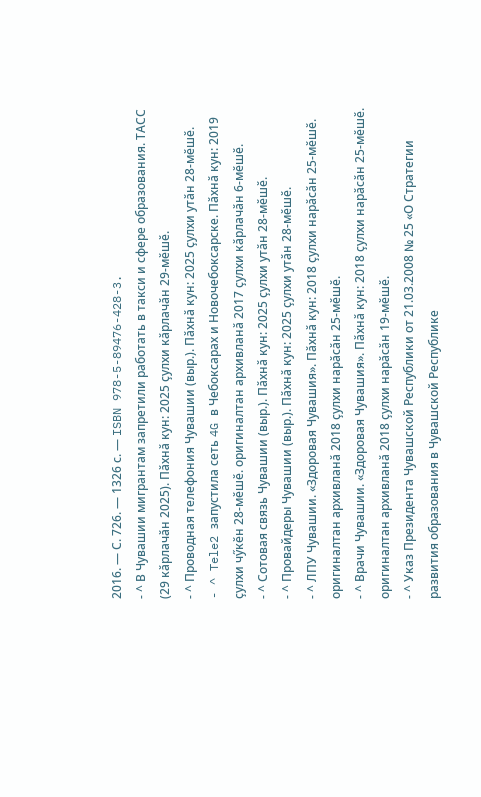2016. — С. 726. — 1326 с. — ISBN 978-5-89476-428-3.
- ^ В Чувашии мигрантам запретили работать в такси и сфере образования. ТАСС (29 кӑрлачӑн 2025). Пӑхнӑ кун: 2025 ҫулхи кӑрлачӑн 29-мӗшӗ.
- ^ Проводная телефония Чувашии (выр.). Пӑхнӑ кун: 2025 ҫулхи утӑн 28-мӗшӗ.
- ^ Tele2 запустила сеть 4G в Чебоксарах и Новочебоксарске. Пӑхнӑ кун: 2019 ҫулхи чӳкӗн 28-мӗшӗ. оригиналтан архивланӑ 2017 ҫулхи кӑрлачӑн 6-мӗшӗ.
- ^ Сотовая связь Чувашии (выр.). Пӑхнӑ кун: 2025 ҫулхи утӑн 28-мӗшӗ.
- ^ Провайдеры Чувашии (выр.). Пӑхнӑ кун: 2025 ҫулхи утӑн 28-мӗшӗ.
- ^ ЛПУ Чувашии. «Здоровая Чувашия». Пӑхнӑ кун: 2018 ҫулхи нарӑсӑн 25-мӗшӗ. оригиналтан архивланӑ 2018 ҫулхи нарӑсӑн 25-мӗшӗ.
- ^ Врачи Чувашии. «Здоровая Чувашия». Пӑхнӑ кун: 2018 ҫулхи нарӑсӑн 25-мӗшӗ. оригиналтан архивланӑ 2018 ҫулхи нарӑсӑн 19-мӗшӗ.
- ^ Указ Президента Чувашской Республики от 21.03.2008 № 25 «О Стратегии развития образования в Чувашской Республике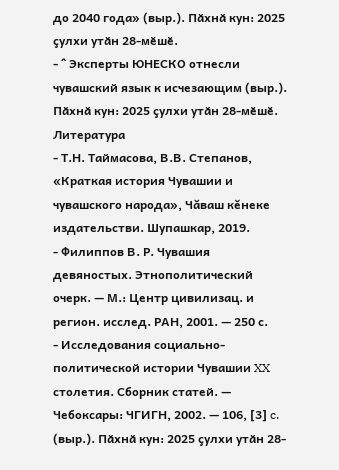до 2040 года» (выр.). Пӑхнӑ кун: 2025 ҫулхи утӑн 28-мӗшӗ.
- ^ Эксперты ЮНЕСКО отнесли чувашский язык к исчезающим (выр.). Пӑхнӑ кун: 2025 ҫулхи утӑн 28-мӗшӗ.
Литература
- Т.Н. Таймасова, В.В. Степанов, «Краткая история Чувашии и чувашского народа», Чăваш кĕнеке издательстви. Шупашкар, 2019.
- Филиппов В. Р. Чувашия девяностых. Этнополитический очерк. — М.: Центр цивилизац. и регион. исслед. РАН, 2001. — 250 с.
- Исследования социально-политической истории Чувашии XX столетия. Сборник статей. — Чебоксары: ЧГИГН, 2002. — 106, [3] c. (выр.). Пӑхнӑ кун: 2025 ҫулхи утӑн 28-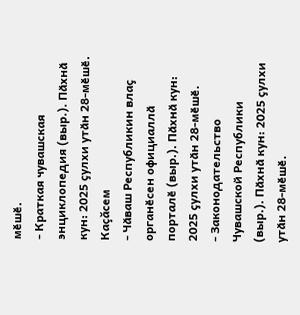мӗшӗ.
- Краткая чувашская энциклопедия (выр.). Пӑхнӑ кун: 2025 ҫулхи утӑн 28-мӗшӗ.
Каçăсем
- Чӑваш Республикин влаҫ органӗсен официаллӑ порталӗ (выр.). Пӑхнӑ кун: 2025 ҫулхи утӑн 28-мӗшӗ.
- Законодательство Чувашской Республики (выр.). Пӑхнӑ кун: 2025 ҫулхи утӑн 28-мӗшӗ.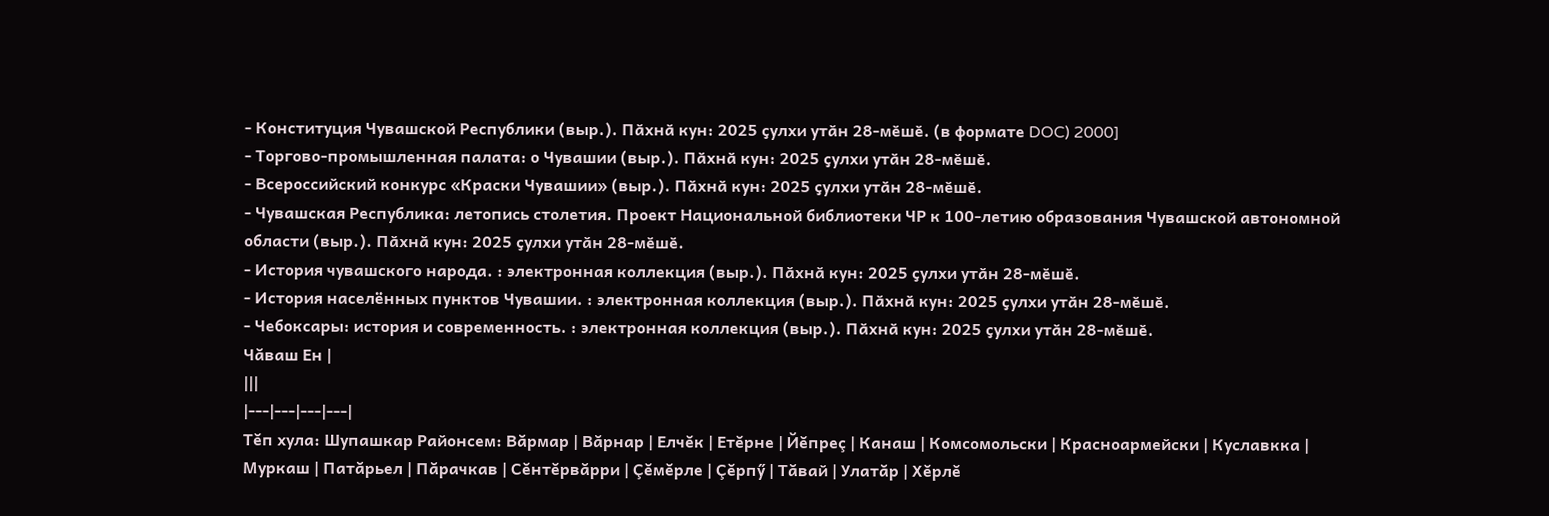- Конституция Чувашской Республики (выр.). Пӑхнӑ кун: 2025 ҫулхи утӑн 28-мӗшӗ. (в формате DOC) 2000]
- Торгово-промышленная палата: о Чувашии (выр.). Пӑхнӑ кун: 2025 ҫулхи утӑн 28-мӗшӗ.
- Всероссийский конкурс «Краски Чувашии» (выр.). Пӑхнӑ кун: 2025 ҫулхи утӑн 28-мӗшӗ.
- Чувашская Республика: летопись столетия. Проект Национальной библиотеки ЧР к 100-летию образования Чувашской автономной области (выр.). Пӑхнӑ кун: 2025 ҫулхи утӑн 28-мӗшӗ.
- История чувашского народа. : электронная коллекция (выр.). Пӑхнӑ кун: 2025 ҫулхи утӑн 28-мӗшӗ.
- История населённых пунктов Чувашии. : электронная коллекция (выр.). Пӑхнӑ кун: 2025 ҫулхи утӑн 28-мӗшӗ.
- Чебоксары: история и современность. : электронная коллекция (выр.). Пӑхнӑ кун: 2025 ҫулхи утӑн 28-мӗшӗ.
Чăваш Ен |
|||
|---|---|---|---|
Тĕп хула: Шупашкар Районсем: Вăрмар | Вăрнар | Елчĕк | Етĕрне | Йĕпреç | Канаш | Комсомольски | Красноармейски | Куславкка | Муркаш | Патăрьел | Пăрачкав | Сĕнтĕрвăрри | Çĕмĕрле | Çĕрпӳ | Тăвай | Улатăр | Хĕрлĕ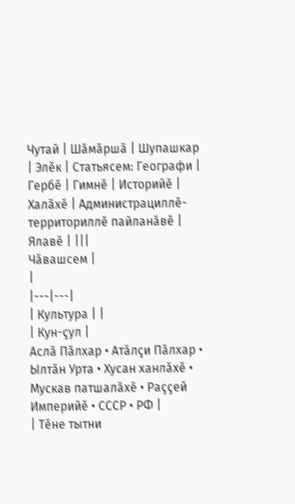Чутай | Шăмăршă | Шупашкар | Элĕк | Статьясем: Географи | Гербĕ | Гимнĕ | Историйĕ | Халăхĕ | Администрациллĕ-территориллĕ пайланăвĕ | Ялавĕ | |||
Чăвашсем |
|
|---|---|
| Культура | |
| Кун-çул |
Аслă Пăлхар • Атăлçи Пăлхар • Ылтăн Урта • Хусан ханлăхĕ • Мускав патшалăхĕ • Раççей Империйĕ • СССР • РФ |
| Тĕне тытни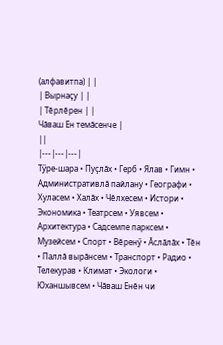(алфавитпа) | |
| Вырнаçу | |
| Тĕрлĕрен | |
Чăваш Ен темăсенче |
||
|---|---|---|
Тӳре-шара • Пуҫлӑх • Герб • Ялав • Гимн • Административлă пайлану • Географи • Хуласем • Халăх • Чӗлхесем • Истори • Экономика • Театрсем • Уявсем • Архитектура • Садсемпе парксем • Музейсем • Спорт • Вӗренӳ • Ӑслӑлӑх • Тĕн • Паллă вырăнсем • Транспорт • Радио • Телекурав • Климат • Экологи • Юханшывсем • Чăваш Енĕн чи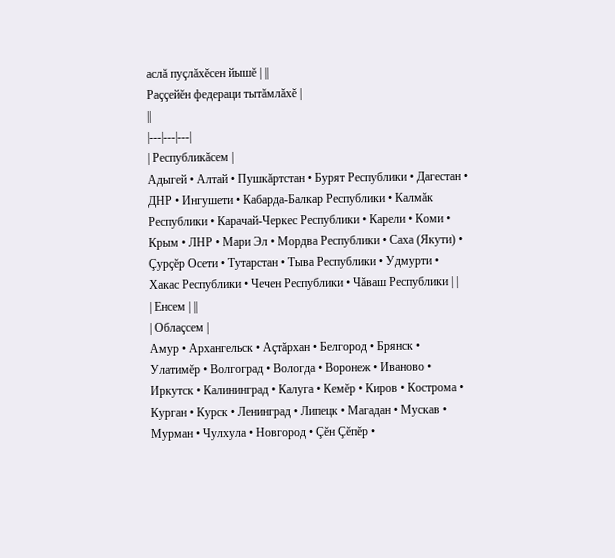аслă пуçлăхĕсен йышĕ | ||
Раççейĕн федераци тытăмлăхĕ |
||
|---|---|---|
| Республикăсем |
Адыгей • Алтай • Пушкăртстан • Бурят Республики • Дагестан • ДНР • Ингушети • Кабарда-Балкар Республики • Калмăк Республики • Карачай-Черкес Республики • Карели • Коми • Крым • ЛНР • Мари Эл • Мордва Республики • Саха (Якути) • Çурçĕр Осети • Тутарстан • Тыва Республики • Удмурти • Хакас Республики • Чечен Республики • Чăваш Республики | |
| Енсем | ||
| Облаçсем |
Амур • Архангельск • Аçтăрхан • Белгород • Брянск • Улатимĕр • Волгоград • Вологда • Воронеж • Иваново • Иркутск • Калининград • Калуга • Кемĕр • Киров • Кострома • Курган • Курск • Ленинград • Липецк • Магадан • Мускав • Мурман • Чулхула • Новгород • Çĕн Çĕпĕр •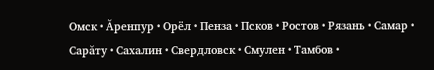Омск • Ăренпур • Орёл • Пенза • Псков • Ростов • Рязань • Самар • Сарăту • Сахалин • Свердловск • Смулен • Тамбов •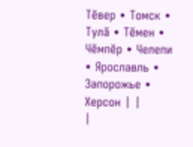Тĕвер • Томск • Тулă • Тĕмен • Чĕмпĕр • Челепи • Ярославль • Запорожье • Херсон | |
|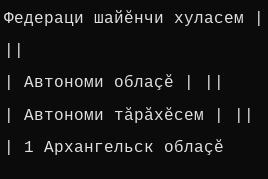Федераци шайĕнчи хуласем | ||
| Автономи облаçĕ | ||
| Автономи тăрăхĕсем | ||
| 1 Архангельск облаçĕ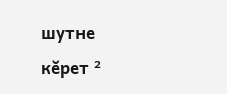шутне кĕрет ²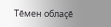Тӗмен облаҫӗ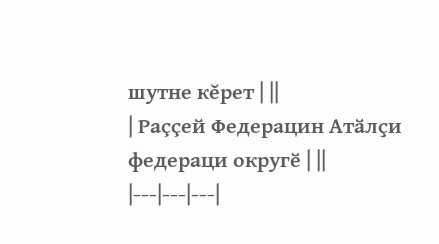шутне кĕрет | ||
| Раççей Федерацин Атӑлҫи федераци округӗ | ||
|---|---|---|